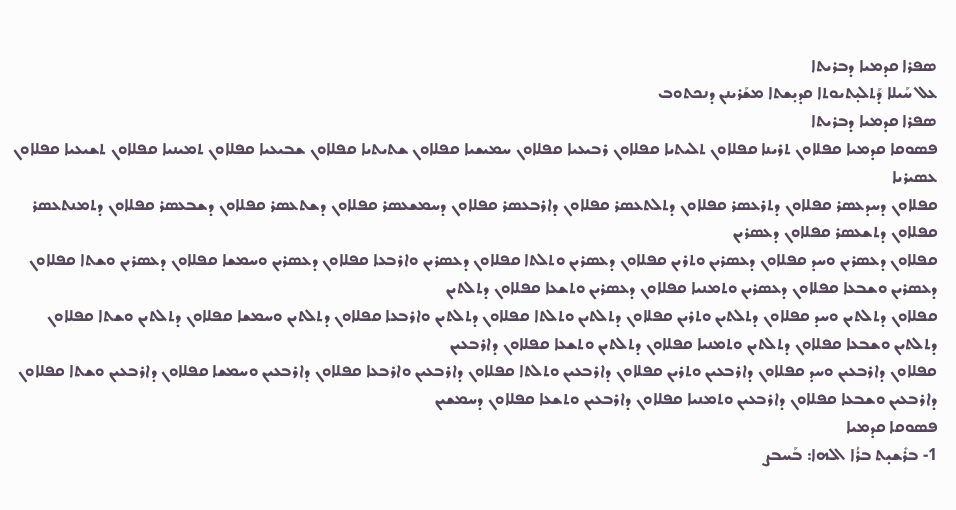ܣܦܪܐ ܩܕܡܝܐ ܕܒܪܝܬܐ
ܥܠ ܚܰܝܠܐ ܕܰܬܠܝ̣ܬܝܘܬܐ ܩܕܝ̣ܫܬܐ ܡܫܰܪܝܢܢ ܕܢܟܬܘܒ
ܣܦܪܐ ܩܕܡܝܐ ܕܒܪܝܬܐ
ܦܣܘܩܐ ܩܕܡܝܐ ܩܦܠܐܘܢ ܬܪܝܢܐ ܩܦܠܐܘܢ ܬܠܝܬܝܐ ܩܦܠܐܘܢ ܪܒܝܥܝܐ ܩܦܠܐܘܢ ܚܡܝܫܝܐ ܩܦܠܐܘܢ ܫܬܝܬܝܐ ܩܦܠܐܘܢ ܫܒܝܥܝܐ ܩܦܠܐܘܢ ܬܡܝܢܝܐ ܩܦܠܐܘܢ ܬܫܝܥܝܐ ܩܦܠܐܘܢ ܥܣܝܪܝܐ
ܩܦܠܐܘܢ ܕܚܕܥܣܪ ܩܦܠܐܘܢ ܕܬܪܥܣܪ ܩܦܠܐܘܢ ܕܬܠܬܥܣܪ ܩܦܠܐܘܢ ܕܐܪܒܥܣܪ ܩܦܠܐܘܢ ܕܚܡܫܥܣܪ ܩܦܠܐܘܢ ܕܫܬܥܣܪ ܩܦܠܐܘܢ ܕܫܒܥܣܪ ܩܦܠܐܘܢ ܕܬܡܢܬܥܣܪ ܩܦܠܐܘܢ ܕܬܫܥܣܪ ܩܦܠܐܘܢ ܕܥܣܪܝܢ
ܩܦܠܐܘܢ ܕܥܣܪܝܢ ܘܚܕ ܩܦܠܐܘܢ ܕܥܣܪܝܢ ܘܬܪܝܢ ܩܦܠܐܘܢ ܕܥܣܪܝܢ ܘܬܠܬܐ ܩܦܠܐܘܢ ܕܥܣܪܝܢ ܘܐܪܒܥܐ ܩܦܠܐܘܢ ܕܥܣܪܝܢ ܘܚܡܫܐ ܩܦܠܐܘܢ ܕܥܣܪܝܢ ܘܫܬܐ ܩܦܠܐܘܢ ܕܥܣܪܝܢ ܘܫܒܥܐ ܩܦܠܐܘܢ ܕܥܣܪܝܢ ܘܬܡܢܝܐ ܩܦܠܐܘܢ ܕܥܣܪܝܢ ܘܬܫܥܐ ܩܦܠܐܘܢ ܕܬܠܬܝܢ
ܩܦܠܐܘܢ ܕܬܠܬܝܢ ܘܚܕ ܩܦܠܐܘܢ ܕܬܠܬܝܢ ܘܬܪܝܢ ܩܦܠܐܘܢ ܕܬܠܬܝܢ ܘܬܠܬܐ ܩܦܠܐܘܢ ܕܬܠܬܝܢ ܘܐܪܒܥܐ ܩܦܠܐܘܢ ܕܬܠܬܝܢ ܘܚܡܫܐ ܩܦܠܐܘܢ ܕܬܠܬܝܢ ܘܫܬܐ ܩܦܠܐܘܢ ܕܬܠܬܝܢ ܘܫܒܥܐ ܩܦܠܐܘܢ ܕܬܠܬܝܢ ܘܬܡܢܝܐ ܩܦܠܐܘܢ ܕܬܠܬܝܢ ܘܬܫܥܐ ܩܦܠܐܘܢ ܕܐܪܒܥܝܢ
ܩܦܠܐܘܢ ܕܐܪܒܥܝܢ ܘܚܕ ܩܦܠܐܘܢ ܕܐܪܒܥܝܢ ܘܬܪܝܢ ܩܦܠܐܘܢ ܕܐܪܒܥܝܢ ܘܬܠܬܐ ܩܦܠܐܘܢ ܕܐܪܒܥܝܢ ܘܐܪܒܥܐ ܩܦܠܐܘܢ ܕܐܪܒܥܝܢ ܘܚܡܫܐ ܩܦܠܐܘܢ ܕܐܪܒܥܝܢ ܘܫܬܐ ܩܦܠܐܘܢ ܕܐܪܒܥܝܢ ܘܫܒܥܐ ܩܦܠܐܘܢ ܕܐܪܒܥܝܢ ܘܬܡܢܝܐ ܩܦܠܐܘܢ ܕܐܪܒܥܝܢ ܘܬܫܥܐ ܩܦܠܐܘܢ ܕܚܡܫܝܢ
ܦܣܘܩܐ ܩܕܡܝܐ
1- ܒܪܺܫܝ̣ܬ ܒܪܳܐ ܐܠܗܐ: ܒܰܚܒܨ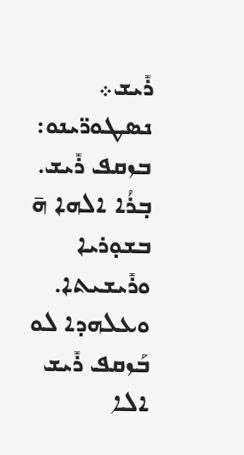ܪܺܝܫ܀ ܢܣܛܘܪ̈ܝܢܘ: ܒܙܩܦ ܪܺܝܫ. ܒ̣ܪܳܐ ܐܠܗܐ ܗ̄ ܒܫܘ̣ܪܝܐ ܘܪܺܝܫܝܬܐ. ܘܥܠܗܕܐ ܠܘ ܒܰܙܩܦ ܪܺܝܫ ܐܠܐ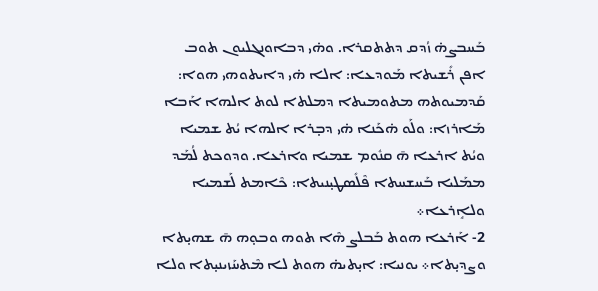ܒܰܚܒܨܗ̇ ܙܳܕܩ ܕܬܬܩܪܐ. ܘܗ̇ܝ ܕܒܐܘܢܓܠܝܘܢ ܬܘܒ ܐܦܢ ܪܺܫܝܬܐ ܡܰܘܕܥܐ: ܐܠܐ ܗ̇ܝ ܕܐܝܬܘܗܝ ܗܘܐ: ܩܰܕܡܝܘܬܗ ܡܬܘܡܝܬܐ ܕܡܠܬܐ ܠܘܬ ܐܠܗܐ ܐܰܒܐ ܡܰܐܪܙܐ: ܘܠܰܘ ܗ̇ܟܰܢܐ ܗ̇ܝ ܕܒ̣ܪܐ ܐܠܗܐ ܝܳܬ ܫܡܝܐ ܘܝܳܬ ܐܪܥܐ ܗ̄ ܩܢܽܘܡ ܫܡܝܐ ܘܐܪܥܐ. ܘܕܘܟܬ ܠܳܡܰܕ ܡܡܰܠܝܐ ܒܰܚܫܚܬܐ ܦܶܠܺܣܛܝ̣ܢܝܬܐ: ܟܶܐܡܬ ܠܰܫܡܝܐ ܘܠܐܱܪܥܐ܀
2- ܐܰܪܥܐ ܗܘܬ ܒܰܒܠܨ ܗܶܐ ܬܘܗ ܘܒܘ̣ܗ ܗ̄ ܫܗܝ̣ܬܐ ܘܨܕܝ̣ܬܐ܀ ܝܘܢܝܐ: ܐܝ̣ܬܝܗ̇ ܗܘܬ ܠܐ ܡܶܬܚܰܙܝܢܝ̣ܬܐ ܘܠܐ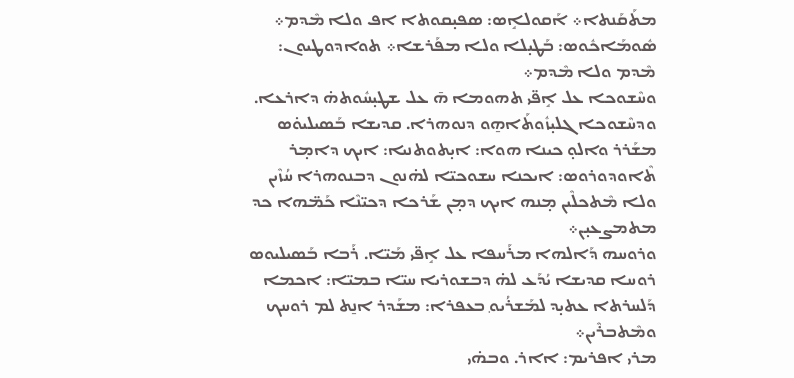ܡܬܰܩܰܢܬܐ܀ ܐܰܩܘܠܐܱܣ: ܣܦܝ̣ܩܘܬܐ ܐܦ ܘܠܐ ܡܶܕܡ܀ ܣܽܘܡܰܐܟܽܘܣ: ܒܰܛܝ̣ܠܐ ܘܠܐ ܡܦܰܪܫܐ܀ ܬܘܐܕܘܛܝܘܢ: ܡܶܕܡ ܘܠܐ ܡܶܕܡ܀
ܘܚܶܫܘܟܐ ܥܠ ܐܱܦ̈ܝ ܬܗܘܡܐ ܗ̄ ܥܠ ܫܛܝ̣ܚܽܘܬܗ̇ ܕܐܪܥܐ. ܘܕܚܶܫܘܟܐ ܓܠܝ̣ܙܽܘܬܰܐܗ̱ܘ ܕܢܘܗܪܐ. ܩܕܝܫܐ ܒܰܣܝܠܝܘ̇ܣ ܡܫܰܪܪ ܘܐܠܘ̣ ܟܝܢܐ ܗܘܐ: ܐܝ̣ܬܘܬܢܝܐ: ܐܝܟ ܕܐܡ̣ܪ ܬܶܐܘܕܘܪܘܣ: ܐܝܟܢܐ ܚܫܘܟܝ̈ܐ ܠܗ̇ܢܘܢ ܕܒܢܘܗܪܐ ܚܳܙܶܝܢ ܘܠܐ ܡܶܬܟܠܶܝܢ ܡ̣ܢܗ ܐܝܟ ܕܡ̣ܢ ܫܰܪܟܐ ܕܟܝ̈ܢܶܐ ܟܰܡ̈ܗܐ ܟܕ ܡܬܡܨܥܝ̣ܢ܀
ܘܪܘܚܗ ܕܰܐܠܗܐ ܡܪܰܚܦܐ ܥܠ ܐܱܦ̈ܝ ܡܰܝ̈ܐ. ܪܰܒܐ ܒܰܣܝܠܝܘܣ ܪܘܚܐ ܩܕܝܫܐ ܝܳܕܰܥ ܠܗ̇ ܕܒܫܘܪܝܐ ܚܝ̈ܐ ܒܡܝ̈ܐ: ܐܟܡܐ ܕܰܠܚܪܬܐ ܥܬܝ̣ܕ ܠܡܰܫܪܳܝܘ݂ ܒܥܦܪܐ: ܡܫܰܕܪ ܐܢ̱ܬ ܠܡ ܪܘܚܟ ܘܡܶܬܒܪܶܝܢ܀
ܡܪܝ ܐܦܪܝܡ: ܐܐܪ. ܘܒܗ̇ܝ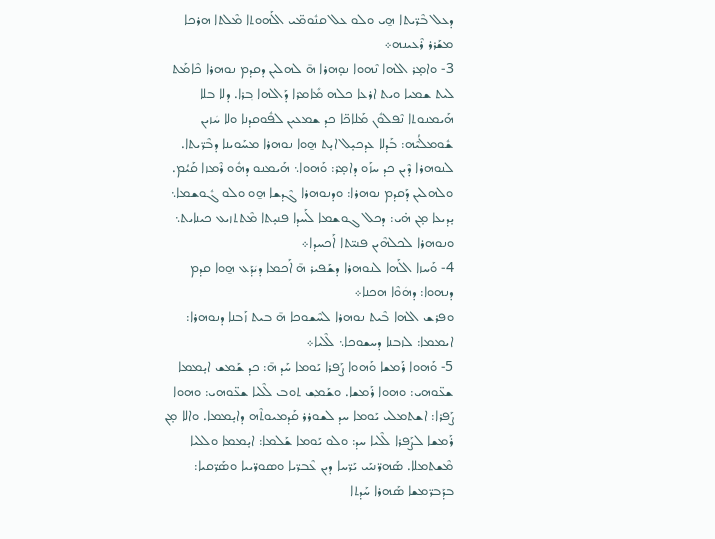ܕܥܠ ܒܶܪ̈ܝܬܐ ܗ̱ܝ ܘܠܘ ܥܠ ܩܢܽܘܡ̈ܝ ܐܠܰܗܘܬܐ ܡܶܠܬܐ ܗܪܟܐ ܡܫܰܪܪ ܪܶܥܝܢܗ܀
3- ܘܐܡ̣ܪ ܐܠܗܐ ܢܶܗܘܐ ܢܘ̣ܗܪܐ ܗ̄ ܠܗܠܝܢ ܕܩܕܡ ܢܘܗܪܐ ܟܶܐܡܰܬ ܠܝܬ ܫܡܝܐ ܘܝܬ ܐܪܥܐ ܟܠܗ ܡܺܐܡܪܐ ܕܰܐܠܗܐ ܒ݂ܪܐ. ܕܠܐ ܒܠܐ ܗܰܝܡܢܘܬܐ ܢܶܦܠܘܽܢ ܡܰܠܐܟ̈ܐ ܟܕ ܫܡܥܝܢ ܠܦܽܘܩܕܢܐ ܘܠܐ ܚܿܙܝܢ ܫܽܘܡܠܳܝܶܗ: ܒܰܕܠܐ ܥܕܟܝ̣ܠ ܐܝ̣ܬ ܗ̱ܘܐ ܢܘܗܪܐ ܡܚܰܘܝܢܐ ܕܒܶܪ̈ܝܬܐ. ܠܢܘܗܪܐ ܕܶܝܢ ܟܕ ܚܙܰܘ ܕܐܡ̣ܪ: ܘܰܗܘܐ܆ ܗܰܝܡܢܘ ܕܗܽܘ ܪܶܡܙܐ ܩܰܝܳܡ. ܘܠܗܠܝܢ ܕܰܩܕܡ ܢܘܗܪܐ: ܘܕܢܘܗܪܐ ܓܶܕܫܐ ܗ̱ܘ ܘܠܘ ܓܽܘܫܡܐ܆ ܝ̣ܕܝܥܐ ܡ̣ܢ ܗ̇ܝ: ܕܟܠ ܓܘܫܡܐ ܠܰܚܕܐ ܦܢܝ̣ܬܐ ܡܶܬܬܙܝܥ ܟܝܢܐܝܬ܆ ܘܢܘܗܪܐ ܠܟܠܗܶܝܢ ܦܢܝ̈ܬܐ ܐܰܟܚܕܐ܀
4- ܘܰܚܙܐ ܐܠܰܗܐ ܠܢܘܗܪܐ ܕܫܰܦܝܪ ܗ̄ ܐܰܟܡܐ ܕܝܿܕܰܥ ܗ̱ܘܐ ܩܕܡ ܕܢܗܘܐ: ܕܗܿܘܶܐ ܗܟܢܐ܀
ܘܦܪܫ ܐܠܗܐ ܒܶܝܬ ܢܘܗܪܐ ܠܚܶܫܘܟܐ ܗ̄ ܒܝܬ ܙܰܒܢܐ ܕܢܘܗܪܐ: ܐܝܡܡܐ: ܠܙܒܢܐ ܕܚܫܘܟܐ܆ ܠܶܠܝܐ܀
5- ܘܰܗܘܐ ܪܰܡܫܐ ܘܰܗܘܐ ܨܰܦܪܐ ܝܰܘܡܐ ܚܰܕ ܗ̄: ܟܕ ܫܰܡܫ ܐܝ̣ܡܡܐ ܫܥ̈ܘܗܝ: ܘܗܘܐ ܪܰܡܫܐ. ܘܫܰܡ݂ܫ ܬܘܒ ܠܶܠܝܐ ܫܥ̈ܘܗܝ: ܘܗܘܐ ܨܰܦܪܐ: ܐܫܬܡܠܝ ܝܰܘܡܐ ܚܕ ܠܫܘܪܪ ܩܰܕܡܝܘܬܶܗ ܕܐܝ̣ܡܡܐ. ܘܐܠܐ ܡ̣ܢ ܪܰܡܫܐ ܠܨܰܦܪܐ ܠܶܠܝܐ ܚܕ: ܘܠܘ ܝܰܘܡܐ ܫܰܠܡܐ: ܐܝ̣ܡܡܐ ܘܠܠܝܐ ܡܶܫܬܡܠܐ. ܣܰܗܪ̈ܢܝܰܝ ܝܰܪ̈ܚܐ ܕܝܢ ܥܶܒܪ̈ܝܐ ܘܣܘܪ̈ܝܝܐ ܘܣܰܪ̈ܩܝܐ: ܒܕܰܒܪ̈ܡܫܐ ܣܰܗܪܐ ܚܰܕܬܐ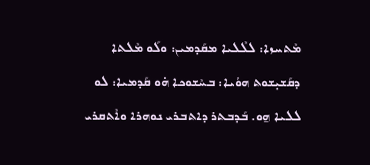ܡܶܬܚܙܐ: ܠܠܶܠܝܐ ܡܩܰܕܡܝܢ: ܘܠܰܘ ܡܶܠܬܐ ܕܩܰܫܝ̣ܫܘܬ ܗܘܳܝܐ: ܒܚܶܫܘܟܐ ܗ̇ܘ ܩܰܕܡܝܐ: ܠܘ ܠܠܝܐ ܗ̱ܘ. ܒܰܕܒܬܪ ܕܐܬܒܪܝ ܢܘܗܪܐ ܘܐܶܬܩܪܝ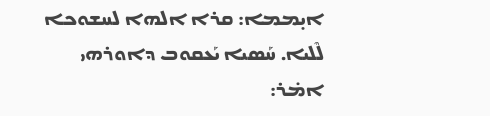ܐܝ̣ܡܡܐ: ܩܪܐ ܐܠܗܐ ܠܚܫܘܟܐ ܠܶܠܝܐ. ܚܰܣܝܐ ܝܰܥܩܘܒ ܕܐܘܪܗܝ ܐܡ̇ܪ: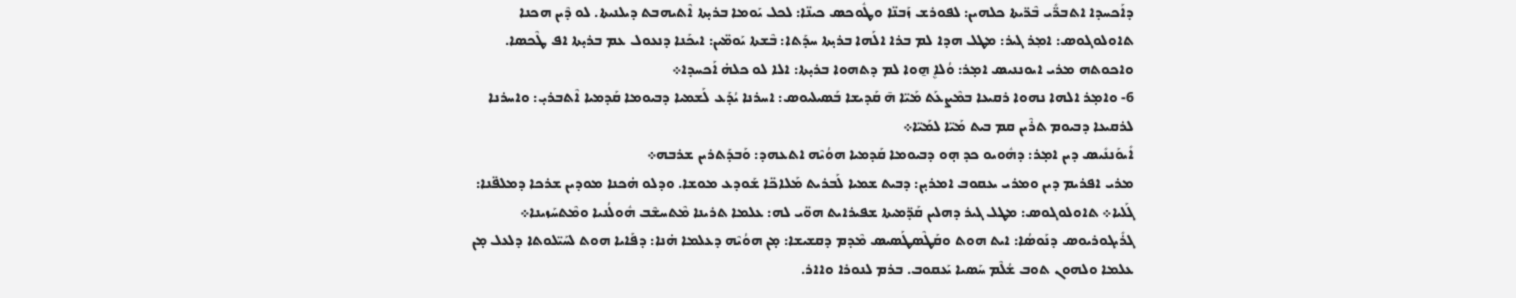ܕܐܰܟܚܕܐ ܐܬܒܪ̈ܺܝ ܒܶܪ̈ܝܬܐ ܟܠܗܝܢ: ܠܦܘܪܫ ܙܰܒܢ̈ܐ ܘܛܽܘܟܣ ܟܝܢ̈ܐ: ܠܟܠ ܝܰܘܡܐ ܒܪܝ̣ܬܐ ܐܶܬܝܗܒܬ ܕܝܠܢܝܬܐ. ܠܘ ܕܶܝܢ ܗܟܢܐ ܬܐܘܠܘܓܘܣ: ܐܡ݂ܪ ܓܝܪ: ܡܛܠ ܗܕܐ ܠܡ ܒܪܐ ܐܠܰܗܐ ܒܪܝ̣ܬܐ ܚܕܰܬܐ: ܒܶܫܬܐ ܝܰܘܡ̈ܝܢ: ܐܝܟܰܢܐ ܕܢܥܘܠ ܥܡ ܒܪܝ̣ܬܐ ܐܦ ܛܶܟܣܐ. ܘܐܟܘܬܗ ܡܪܝ ܐܝܘܢܢܝܣ ܐܡ̣ܪ: ܘܳܠܐܷ ܗ̱ܘܐ ܠܡ ܕܬܗܘܐ ܒܪܝ̣ܬܐ: ܐܠܐ ܠܘ ܟܠܗ̇ ܐܰܟܚܕܐ܀
6- ܘܐܡ̣ܪ ܐܠܗܐ ܢܗܘܐ ܪܩܝܥܐ ܒܡܶܨܥܰܬ ܡܰܝ̈ܐ ܗ̄ ܩܰܕܝܫܐ ܒܰܣܝܠܝܘܣ: ܐܚܪܢܐ ܝܳܕܰܥ ܠܰܫܡܝܐ ܕܒܝܘܡܐ ܩܰܕܡܝܐ ܐܶܬܒܪܝ̣: ܘܐܚܪܢܐ ܠܪܩܝܥܐ ܕܒܝܘܡ ܬܪܶܝܢ ܩܡ ܒܝܬ ܡܰܝ̈ܐ ܠܡܰܝ̈ܐ܀
ܐܺܝܘܰܢܢܺܝܣ ܕܝܢ ܐܡ̣ܪ: ܕܗܽܘܝܘ ܟܕ ܗ̣ܘ ܕܒܝܘܡܐ ܩܰܕܡܝܐ ܗܘܳܝܶܗ ܐܬܥܗܕ: ܘܰܒܕܰܬܪܝܢ ܫܪܒܗ܀
ܡܪܝ ܐܦܪܝܡ ܕܝܢ ܘܡܪܝ ܝܥܩܘܒ ܐܡܪܝ̣ܢ: ܕܒܝܬ ܫܡܝܐ ܠܰܒܪܝܬ ܡܰܠܐܟ̈ܐ ܫܰܘܕܥ ܡܘܫܐ. ܘܕܠܘ ܗ̇ܟܢܐ ܡܘܕܝܢ ܫܪܟܐ ܕܡܠܦ̈ܢܐ: ܓܰܠܝܐ܀ ܬܐܘܠܘܓܘܣ: ܡܛܠ ܓܝܪ ܕܗܠܝܢ ܩܰܕ̈ܡܝܬܐ ܫܦܝܪܐܝܬ ܗܘ̈ܝ ܠܗ: ܥܠܡܐ ܬܪܝܢܐ ܡܶܬܚܫܶܒ ܗܽܘܠܳܢܝܐ ܘܡܶܬܚܰܙܝܢܐ܀
ܓܪܺܝܓܘܪܝܘܣ ܕܢܰܘܣܳܐ: ܐܝܬ ܗܘܬ ܘܩܰܛܶܣܛܰܣܝܣ ܡܶܕܡ ܕܩܫܝܫܐ: ܡ̣ܢ ܗܘܳܝܶܗ ܕܥܠܡܐ ܗ̇ܢܐ: ܕܦܰܐܝܐ ܗܘܬ ܠܚܰܝ̈ܠܘܬܐ ܕܠܥܠ ܡ̣ܢ ܥܠܡܐ ܘܠܗܘܢ ܬܘܒ ܫܳܠܶܡ ܚܰܣܝܐ ܝܰܥܩܘܒ. ܒܪܡ ܠܢܘܪܐ ܘܐܐܪ.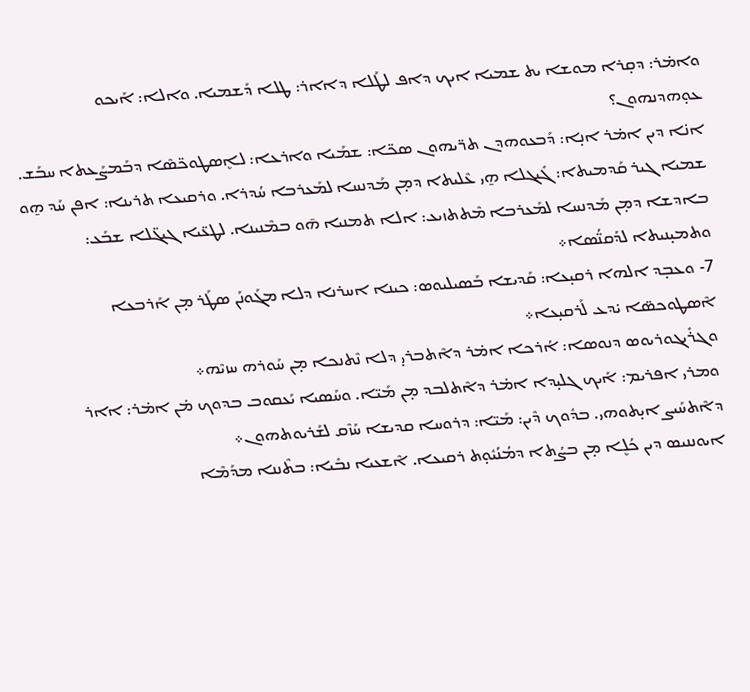ܘܐܡ̇ܪ: ܕܩ̣ܪܐ ܡܘܫܐ ܝܬ ܫܡܝܐ ܐܝܟ ܕܐܦ ܠܛܰܠܐ ܕܐܐܪ: ܛܠܐ ܕܰܫܡܝܐ. ܘܐܠܐ: ܐܰܝܟܘ ܥܘ̣ܗܕܢܗܘܢ؟
ܐܢ̇ܐ ܕܝܢ ܐܡ̇ܪ ܐܢ̣ܐ: ܕܰܒܥܘܗܕܢ ܬܪ̈ܝܗܘܢ ܣܟ̈ܐ: ܫܡܰܝܐ ܘܐܪܥܐ: ܠܐܷܣܛܘܟ̈ܣܶܐ ܕܒܰܡܨܰܥܬܐ ܚܒܰܫ. ܫܡܝܐ ܓܝܪ ܩܰܕܡܝܬܐ: ܓܺܝܓܠܐ ܗ̱ܝ ܥܶܠܝܬܐ ܕܡ̣ܢ ܡܰܕܢܚܐ ܠܡܰܥܪܒܐ ܚܳܕܪܐ. ܘܪܩܝܥܐ ܬܪܝܢܐ: ܐܦܢ ܚܰܕ ܗ̱ܘ ܒܐܕܫܐ ܕܡ̣ܢ ܡܰܕܢܚܐ ܠܡܰܥܪܒܐ ܡܶܬܬܙܝܥ: ܐܠܐ ܬܡܢܝܐ ܗ̄ܘ ܒܡܶܢܝܢܐ. ܠܛܥ̈ܝܐ ܓܝܓ̈ܠܐ ܫܒܰܥ: ܘܬܡܝ̣ܢܝܬܐ ܠܕܰܩܢ̈ܳܣܐ܀
7- ܘܥܒ̣ܕ ܐܠܗܐ ܪܩܝ̣ܥܐ: ܩܰܕܝܫܐ ܒܰܣܝܠܝܘܣ: ܟܝܢܐ ܐܚܪܢܐ ܕܠܐ ܡܓܰܘܢܰܢ ܣܛܰܪ ܡ̣ܢ ܐܰܪܒܥܐ ܐܶܣܛܘܟܣ̈ܐ ܝ̇ܕܥ ܠܰܪܩܝ̣ܥܐ܀
ܘܓܪܺܝܓܘܪܝܘܣ ܕܢܘܣܐ: ܐܳܪܟܐ ܐܡ̇ܪ ܕܐܶܬܒܪܝ̣ ܕܠܐ ܢܶܬܢܟܐ ܡ̣ܢ ܚܰܘܪܗ ܚܙܝܶܗ܀
ܘܡܪܝ ܐܦܪܝܡ: ܐܰܝܟ ܓܠܝ̣ܕܐ ܐܡ̇ܪ ܕܐܶܬܠܒܕ ܡ̣ܢ ܡܰܝ̈ܐ. ܘܚܰܣܝܐ ܝܰܥܩܘܒ ܒܕܘܟ ܡ̇ܢ ܐܡ̇ܪ: ܐܐܪ ܕܐܶܬܚܰܝܨ ܐܝ̣ܬܘܗܝ. ܒܕܽܘܟ ܕܶܝܢ: ܡܰܝ̈ܐ: ܕܪܘܚܐ ܩܕܝܫܐ ܚܰܙܶܩ ܠܫܰܪܝܘܬܗܘܢ܀
ܐܝܘܢܢܝܣ ܕܝܢ ܟܳܠܷܐ ܡ̣ܢ ܒܨܳܬܐ ܕܡܳܢܳܝܽܘ̣ܬ ܪܩܝܥܐ. ܐܶܫܥܝܐ ܢܒܺܝܐ: ܒܬܶܢܢܐ ܡܕܰܡܶܐ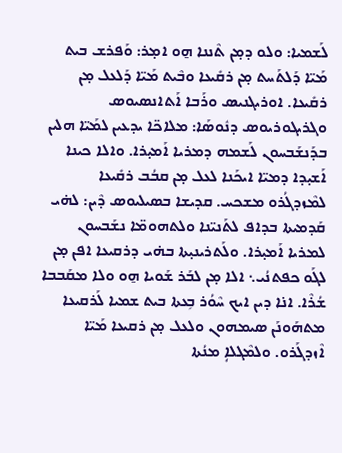ܠܰܫܡܝܐ: ܘܠܘ ܕܡ̣ܢ ܬܶܢܢܐ ܗ̱ܘ ܐܡ̣ܪ: ܘܰܦܪܫ ܒܝܬ ܡܰܝ̈ܐ ܕܰܠܬܰܚܬ ܡ̣ܢ ܪܩܺܝܥܐ ܘܒܶܝܬ ܡܰܝ̈ܐ ܕܰܠܥܠ ܡ̣ܢ ܪܩܺܝܥܐ. ܐܘܪܝܓܢܝܣ ܘܪܰܒܐ ܐܰܬܐܢܣܝܘܣ ܘܓܪܝܓܘܪܝܘܣ ܕܢܽܘܣܰܐ: ܡܠܐܟ̈ܐ ܝܕܥܝܢ ܠܡܰܝ̈ܐ ܗܠܝܢ ܒܕܰܢܫܰܒܚܘܢ ܠܰܫܡܗ ܕܡܪܝܐ ܐܰܡܝ̣ܪܐ. ܘܐܠܐ ܟܝܢܐ ܐܰܫܝ̣ܕܐ ܕܡܝ̈ܐ ܐܝܟܰܢܐ ܠܥܠ ܡ̣ܢ ܩܒܳܒ ܪܩܺܝܥܐ ܠܡܶܙܕܓܳܪܘ ܡܫܟܚ. ܩܕܝܫܐ ܒܣܝܠܝܘܣ ܕܶܝܢ: ܠܗ̇ܝ ܩܰܕܡܝܬܐ ܒܕܐܦ ܠܬܰܢܝ̈ܢܐ ܘܠܬܗܘܡ̈ܐ ܢܫܰܒܚܘܢ ܠܡܪܝܐ ܐܰܡܝ̣ܪܐ. ܘܠܰܬܪܝܢܝ̣ܬܐ ܒܗ̇ܝ ܕܪܩܝܥܐ ܐܦܢ ܡ̣ܢ ܠܓܰܘ ܟܦܬܢܳܝ܆ ܐܠܐ ܡ̣ܢ ܠܒܰܪ ܫܰܘܝܐ ܗ̱ܘ ܘܠܐ ܡܩܰܒܒܐ ܫܳܪܶܐ. ܐܢ̇ܐ ܕܝܢ ܐܝܟ ܚܶܘܳܪ ܒܹܥܬܐ ܒܝܬ ܫܡܝܐ ܠܰܪܩܝܥܐ ܡܬܗܰܘܢܰܢ ܣܝܡܗܘܢ ܘܠܥܠ ܡ̣ܢ ܪܩܝܥܐ ܡܰܝ̈ܐ ܐܶܙܕܓܰܪܘ. ܘܠܡܶܓܠܐܴ ܡܢܳܬܐ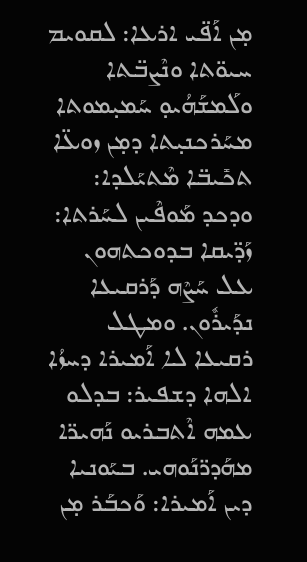ܡ̣ܢ ܐܰܦ̈ܝ ܐܪܥܐ: ܠܩܘܝܡ ܚܝܘ̈ܬܐ ܘܢܶܨܒ̈ܬܐ ܘܠܰܡܫܰܗܳܝܘ̣ ܚܰܡܝ̣ܡܘܬܐ ܡܚܰܪܟܢܝ̣ܬܐ ܕܡ̣ܢ ܙܘܥ̈ܐ ܬܟܺܝܒ̈ܐ ܡܶܬܝܰܠܕܐ: ܘܕܟܕ ܡܰܘܦܶܝܢ ܠܚܰܪܬܐ: ܙܰܕ̈ܝܩܐ ܒܕܘܟܬܗܘܢ ܥܠ ܚܰܨܶܗ ܕܰܪܩܝܥܐ ܢܕܰܝܪܽܘܢ. ܘܡܛܠ ܪܩܝܥܐ ܠܐ ܐܰܡܝܪܐ ܕܚܙܳܐ ܐܠܗܐ ܕܫܦܝܪ: ܒܕܠܘ ܥܡܗ ܐܶܬܒܪܝܘ ܢܰܗܝܪ̈ܐ ܡܗܰܕܪ̈ܢܰܘܗܝ. ܒܝܰܘܢܝܐ ܕܝܢ ܐܰܡܝܪܐ: ܘܰܟܒܰܪ ܡ̣ܢ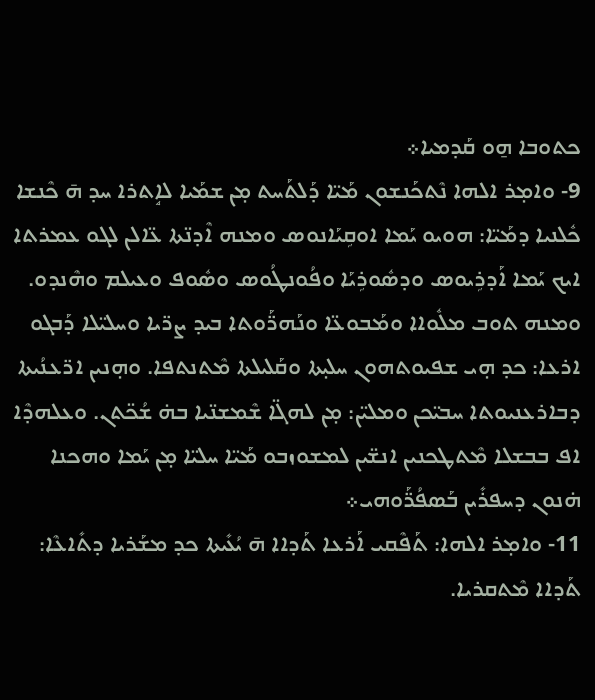ܟܬܘܒܐ ܗ̱ܘ ܩܰܕܡܝܐ܀
9- ܘܐܡ̣ܪ ܐܠܗܐ ܢܶܬܟܰܢܫܘܢ ܡܰܝ̈ܐ ܕܰܠܬܰܚܬ ܡ̣ܢ ܫܡܰܝܐ ܠܐܱܬܪܐ ܚܕ ܗ̄ ܟܶܢܫܐ ܟܽܠܢܝܐ ܕܡܰܝ̈ܐ: ܗܘܝܘ ܝܰܡܐ ܐܘܩܹܝܰܐܢܘܣ ܘܡܢܗ ܐܶܕܢ̈ܬܐ ܥ̈ܐܠܢ ܠܓܘ ܥܡܪܬܐ ܐܝܟ ܝܰܡܐ ܐܰܕܪܹܝܘܣ ܘܕܣܽܘܪܹܝܰܐ ܘܦܳܘܢܛܳܘܣ ܘܣܽܘܦ ܘܥܝܠܡ ܘܗܶܢܕܘ. ܘܡܢܗ ܬܘܒ ܡܠܽܘܐܐ ܘܡܰܒܘܥ̈ܐ ܘܢܰܗܪ̈ܰܘܬܐ ܒܝܕ ܨܪ̈ܝܐ ܘܚܠܝ̈ܠܐ ܕܰܒܓܘ ܐܪܥܐ: ܟܕ ܗ̣ܝ ܫܦܝܘܬܗܘܢ ܚܠܝ̣ܬܐ ܘܩܰܠܝܠܬܐ ܡܶܬܢܬܦܐ. ܘܗ̣ܢܝܢ ܐܪ̈ܥܢܳܝܬܐ ܕܒܐܪܥܢܝܘܬܐ ܚܒܝ̈ܟܢ ܘܡܠܝ̈ܢ: ܡ̣ܢ ܠܗܓ̈ܐ ܫܶܡܫܢ̈ܝܐ ܒܗ̇ ܫܳܟ̈ܬܢ. ܘܥܠܗܕܶܐ ܐܦ ܒܒܫܠܐ ܡܶܬܛܟܢܝܢ ܐܢܫ̈ܝܢ ܠܡܫܘܙܒܘ ܡܰܝ̈ܐ ܚܠܝ̈ܐ ܡ̣ܢ ܝܰܡܐ ܘܗܟܢܐ ܗ̇ܢܘܢ ܕܚܦܪܺܝܢ ܒܰܣܦܳܪ̈ܰܘܗܝ܀
11- ܘܐܡ̣ܪ ܐܠܗܐ: ܬܰܦܶܩܝ ܐܰܪܥܐ ܬܰܕܐܐ ܗ̄ ܝܳܥܺܝܬܐ ܟܕ ܡܫܰܪܝܐ ܕܬܺܐܥܶܐ: ܬܰܕܐܐ ܡܶܬܩܪܝܐ.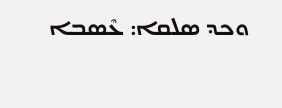ܘܟܕ ܣܠܩܐ: ܥܶܣܒܐ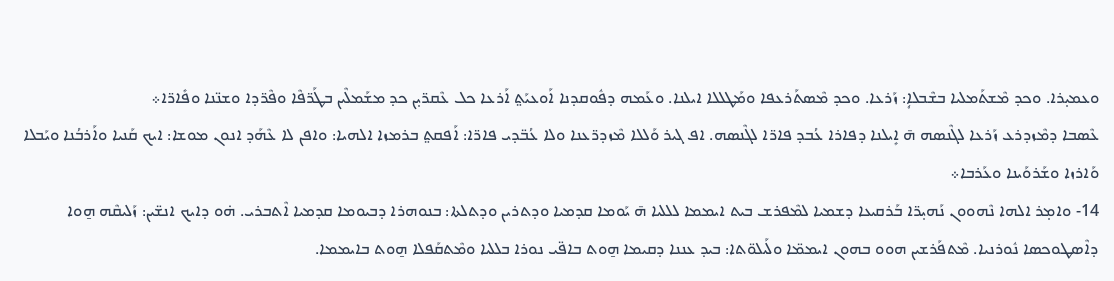ܘܥܡܝ̣ܪܐ. ܘܟܕ ܡܶܫܬܰܡܠܝܐ ܒܫܶܒܠܐܴ: ܙܰܪܥܐ. ܘܟܕ ܡܶܣܬܰܪܥܦܐ ܘܡܰܛܠܠܐ ܐܝܠܢܐ. ܘܥܰܡܗ ܕܦܽܘܩܕܢܐ ܐܰܘܥܝܰܬ݀ ܐܰܪܥܐ ܟܠ ܥܶܩܪ̈ܝ̣ܢ ܟܕ ܡܫܰܡܠܶܝܢ ܒܛܰܪ̈ܦܶܐ ܘܦܶܪ̈ܕܐ ܘܫܢ̈ܢܐ ܘܦܺܐܪ̈ܐ܀
ܥܶܣܒܐ ܕܡܶܙܕܪܥ ܙܰܪܥܐ ܠܓܶܢܣܗ ܗ̄ ܐܻܝܠܢܐ ܕܦܐܪܐ ܥܳܒܕ ܦܐܪ̈ܐ ܠܓܶܢܣܗ. ܐܦ ܓܝܪ ܘܰܠܠܐ ܡܶܙܕܪ̈ܥܢܐ ܘܠܐ ܥܳܒ̈ܕܝ ܦܐܪ̈ܐ: ܐܰܦܩܬ݀ ܒܪܡܙܐ ܐܠܗܝܐ: ܘܐܦܢ ܠܐ ܥܶܗܰܕ ܐܢܘܢ ܡܘܫܐ: ܐܝܟ ܩܰܢܝܐ ܘܐܰܪܒܳܢܐ ܘܝܰܒܠܐ ܘܰܐܪܙܐ ܘܫܰܪܘܰܝܢܐ ܘܥܰܪܒܐ܀
14- ܘܐܡ̣ܪ ܐܠܗܐ ܢܶܗܘܘܢ ܢܰܗܝ̣ܪ̈ܐ ܒܰܪܩܝܥܐ ܕܫܡܝܐ ܠܡܶܦܪܫ ܒܝܬ ܐܝܡܡܐ ܠܠܠܝܐ ܗ̄ ܝܰܘܡܐ ܩܕܡܝܐ ܘܕܬܪܝܢ ܘܕܬܠܬܐ: ܒܢܘܗܪܐ ܕܒܝܘܡܐ ܩܕܡܝܐ ܐܶܬܒܪܝ. ܗ̇ܘ ܕܐܝܟ ܐܢܫ̈ܝܢ: ܙܰܠܝܩܶܗ ܗ̱ܘܐ ܕܐܶܣܛܘܟܣܐ ܢܽܘܪܢܝܐ. ܡܶܬܦܰܪܫܝܢ ܗܘܘ ܒܗܘܢ ܐܝܡܡ̈ܐ ܘܠܰܝܠܘ̈ܬܐ: ܒܝܕ ܥܢܢܐ ܕܩܝܡܐ ܗ̱ܘܬ ܒܐܦ̈ܝ ܢܘܪܐ ܒܠܠܝܐ ܘܡܶܬܩܰܦܠܐ ܗ̱ܘܬ ܒܐܝܡܡܐ.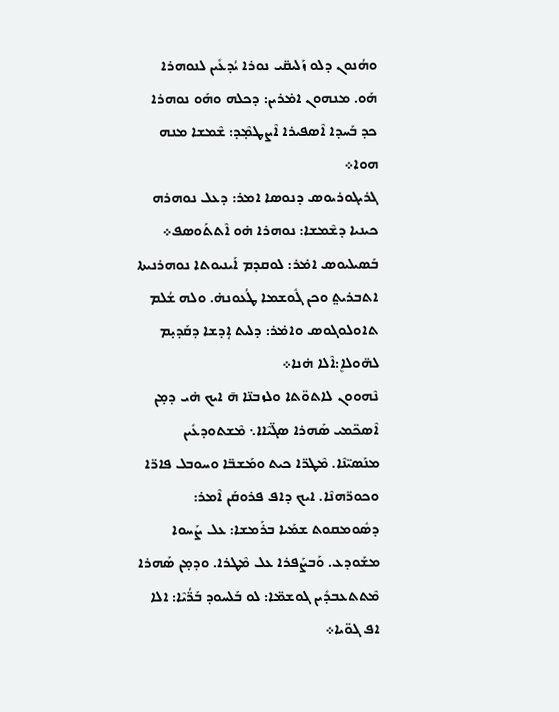ܘܗܳܢܘܢ ܕܠܘ ܙܰܠܝܩ̈ܝ ܢܘܪܐ ܝܳܕܥܺܝܢ ܠܢܘܗܪܐ ܗܰܘ. ܡܢܗܘܢ ܐܡ̇ܪܝܢ: ܕܟܠܗ ܘܗܰܘ ܢܘܗܪܐ ܟܕ ܒܰܚܕܐ ܐܶܣܦܝܪܐ ܐܶܨܛܡ̣ܶܕ: ܫܶܡܫܐ ܡܢܗ ܗܘܐ܀
ܓܪܝܓܘܪܝܘܣ ܕܢܘܣܐ ܐܡܪ: ܕܥܠ ܢܘܗܪܗ ܟܝܢܝܐ ܕܫܶܡܫܐ: ܢܘܗܪܐ ܗ̇ܘ ܐܶܬܬܰܘܣܦ܀
ܒܰܣܝܠܝܘܣ ܐܡ̇ܪ: ܠܘܩܕܡ ܐܰܝܢܝܘܬܐ ܢܘܗܪܢܝܬܐ ܐܬܒܪܝܬ݀ ܘܟܢ ܓܽܘܫܡܐ ܛܳܥܘܢܗ̇. ܘܠܗ ܫܳܠܡ ܬܐܘܠܘܓܘܣ ܘܐܡ̇ܪ: ܕܠܝܬ ܐܴܕܫܐ ܕܩܰܕܝ̣ܡ ܠܗ̈ܘܠܐܷ:ܐܶܠܐ ܗ̇ܢܐ܀
ܢܶܗܘܘܢ ܠܐܬܘ̈ܬܐ ܘܠܙܒܢ̈ܐ ܗ̄ ܐܝܟ ܗ̇ܝ ܕܡ̣ܢ ܐܶܣܟ̈ܡܝ ܣܰܗܪܐ ܣܓ̈ܝܶܐܐ܆ ܡܶܫܬܘܕܥܺܝܢ ܡܢܰܣܝ̈ܢܶܐ. ܡܶܛܪ̈ܐ ܟܝܬ ܘܡܰܫܒ̈ܐ ܘܚܘܒܠ ܦܐܪ̈ܐ ܘܟܘܪ̈ܗܢܶܐ. ܐܝܟ ܕܐܦ ܦܪܘܩܰܢ ܐܶܡܪ: ܕܣܽܘܡܩܘܬ ܫܡܰܝܐ ܒܪܰܡܫܐ: ܥܠ ܨܰܚܘܐ ܡܫܰܘܕܥ. ܘܰܒܨܰܦܪܐ ܥܠ ܡܶܛܪܐ. ܘܕܡ̣ܢ ܣܰܗܪܐ ܡܶܬܬܥܒܕܺܝܢ ܓܘܫܡ̈ܐ: ܠܘ ܒܰܠܚܘܕ ܒܰܪ̈ܳܝܶܐ: ܐܠܐ ܐܦ ܓܘ̈ܝܐ܀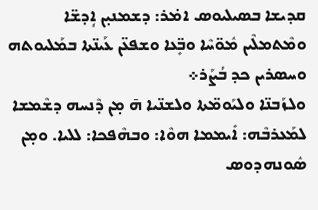ܩܕܝܫܐ ܒܣܝܠܝܘܣ ܐܡ̇ܪ: ܕܫܡܢܝ̣ܢ ܐܴܕܫ̈ܐ ܘܡܶܬܡܠܶܝܢ ܡܽܘ̈ܚܶܐ ܘܒܻ̈ܥܐ ܘܫܦܥ̈ܢ ܥܰܝܢ̈ܬܐ ܒܡܰܠܝܘܬܗ ܘܚܣܪܝܢ ܟܕ ܒܳܨܰܪ܀
ܘܠܙܰܒܢ̈ܐ ܘܠܝܰܘܡ̈ܬܐ ܘܠܫܢ̈ܝܐ ܗ̄ ܡ̣ܢ ܕܶܢܚܗ ܕܫܶܡܫܐ ܠܡܰܥܪܒܶܗ: ܐܺܝܡܡܐ ܗܘܶܐ: ܘܒܗܶܦܟܐ: ܠܠܝܐ. ܘܡ̣ܢ ܣܽܘܢܗܕܘܣ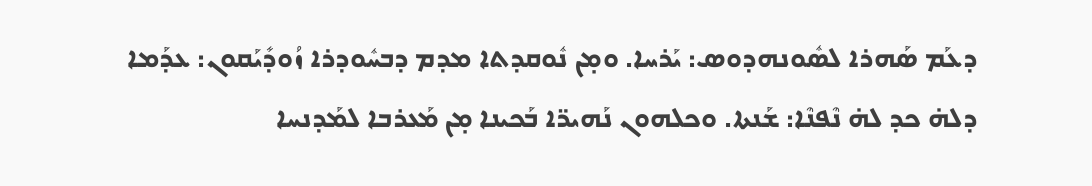ܕܥܰܡ ܣܰܗܪܐ ܠܣܽܘܢܗܕܘܣ: ܝܰܪܚܐ. ܘܡ̣ܢ ܢܽܘܩܕܬܐ ܡܕܡ ܕܒܚܽܘܕܪܐ ܙܳܘܕܺܝܰܩܘܢ: ܥܕܰܡܐ ܕܠܗ̇ ܟܕ ܠܗ̇ ܢܶܦܢܶܐ: ܫܰܢܬܐ. ܘܟܠܗܘܢ ܢܰܗܝܪ̈ܐ ܒܰܟܝܢܐ ܡ̣ܢ ܡܰܥܪܒܐ ܠܡܰܕܢܚܐ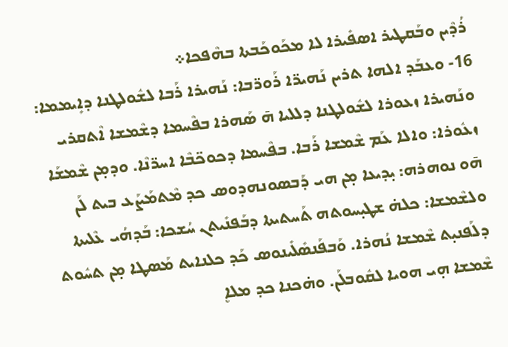ܪܳܕܶܝܢ ܘܒܰܩܛܝܪ ܐܣܦܺܝܪܐ ܠܐ ܡܟܰܘܟܰܒܬܐ ܒܗܶܦܟܐ܀
16- ܘܥܒܰܕ ܐܠܗܐ ܬܪܝܢ ܢܰܗܝܪ̈ܐ ܪܰܘܪ̈ܒܐ: ܢܰܗܝܪܐ ܪܰܒܐ ܠܫܽܘܠܛܢܐ ܕܐܻܝܡܡܐ: ܘܢܰܗܝܪܐ ܙܥܘܪܐ ܠܫܽܘܠܛܢܐ ܕܠܠܝܐ ܗ̄ ܣܰܗܪܐ ܒܦܶܚܡܐ ܕܫܶܡܫܐ ܐܶܬܩܪܝ ܙܥܽܘܪܐ: ܘܐܠܐ ܥܰܡ ܫܶܡܫܐ ܪܰܒܐ. ܒܦܶܚܡܐ ܕܟܘܟ̈ܒܶܐ ܐܚܪ̈ܢܶܐ. ܘܕܡ̣ܢ ܫܶܡܫܰܐ ܗ̄ܘ ܢܘܗܪܗ: ܝ̣ܕܝܥܐ ܡ̣ܢ ܗܝ ܕܰܒܣܘܢܗܕܘܣ ܟܕ ܡܶܬܡܰܨܰܥ ܒܝܬ ܠܰܢ ܘܠܫܶܡܫܐ: ܟܠܗ̇ ܫܛܝ̣ܚܘܬܗ ܬܰܚܬܝܬܐ ܕܒܰܦܢܺܝܬܢ ܚܳܫܟܐ: ܒܰܕܗܳܝ ܥܶܠܝܬܐ ܕܠܰܦܢܝ̣ܬ ܫܶܡܫܐ ܢܳܗܪܐ. ܘܰܒܦܰܢܣܺܠܺܝܢܘܣ ܟܰܕ ܟܠܢܐܝܬ ܡܰܣܛܐ ܡ̣ܢ ܬܚܽܘܬ ܫܶܡܫܐ ܗ̣ܝ ܗܘܝܐ ܠܩܽܘܒܠܰܢ. ܘܗ̇ܟܢܐ ܟܕ ܡܠܐܷ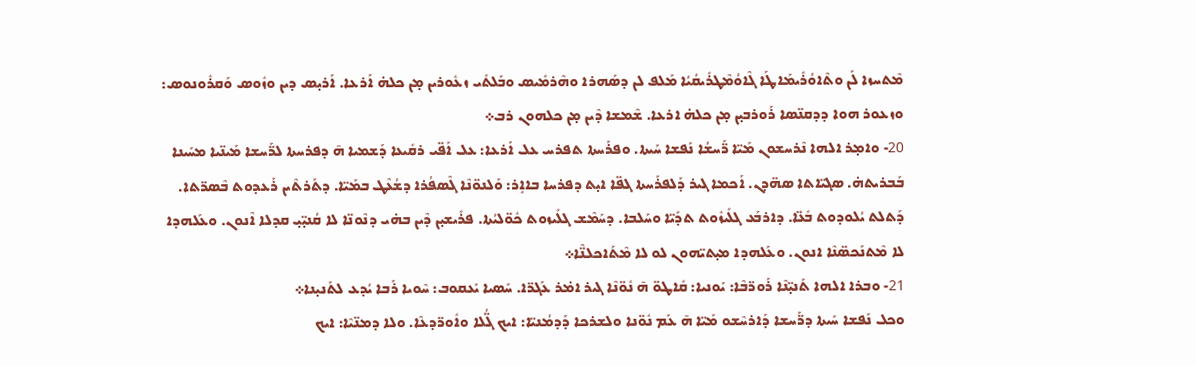ܡܶܬܚܙܐ ܠܰܢ ܘܬܶܐܘܳܪܺܝܡܰܐܛܰܐ ܓܶܐܘܳܡܶܛܪܺܝܩܳܝܳܐ ܡܰܠܦ ܠܢ ܕܣܰܗܪܐ ܘܗܶܪܡܺܝܣ ܘܒܰܠܬܺܝ ܙܥܽܘܪܝܢ ܡ̣ܢ ܟܠܗ̇ ܐܰܪܥܐ. ܐܰܪܝ̣ܣ ܕܝܢ ܘܙܽܘܣ ܘܰܩܪܽܘܢܘܣ: ܘܙܥܘܪ ܗܘܐ ܕܕܩܢ̈ܣܐ ܪܰܘܪܒܝ̣ܢ ܡ̣ܢ ܟܠܗ̇ ܐܪܥܐ. ܫܶܡܫܐ ܕܶܝܢ ܡ̣ܢ ܟܠܗܘܢ ܪܒ܀
20- ܘܐܡ̣ܪ ܐܠܗܐ ܢܶܪܚܫܘܢ ܡܰܝ̈ܐ ܪ̈ܰܚܫܳܐ ܢܰܦܫܐ ܚܰܝܬܐ. ܘܦܪܰܚܬܐ ܬܦܪܚ ܥܠ ܐܰܪܥܐ: ܥܠ ܐܰܦ̈ܝ ܪܩܺܝܥܐ ܕܰܫܡܝܐ ܗ̄ ܕܦܪܚܬܐ ܠܪ̈ܰܚܫܐ ܡܰܝܢ̈ܝܐ ܡܚܰܝܢܐ ܒܰܒܪܝܬܗ̇. ܣܓܝ̈ܐܬܐ ܣܗ̈ܕܢ. ܐܰܟܡܐ ܓܝܪ ܕܰܠܦܪܰܚܬܐ ܓܦ̈ܐ ܐܝ̣ܬ ܕܦܪܚܐ ܒܐܐܱܪ: ܘܰܠܢܘ̈ܢܶܐ ܓܶܣܦܳܪܐ ܕܫܳܥܶܛ ܒܡܰܝ̈ܐ. ܕܬܰܪܬܶܝܢ ܪܰܥܕܘܬ ܒܶܣܪ̈ܬܐ. ܕܰܬܠܬ ܝܳܠܘܕܘܬ ܒܺܥ̈ܐ. ܕܐܪܒܰܥ ܓܠܺܝܙܽܘܬ ܬܕܰܝ̈ܐ ܘܚܰܠܒܐ. ܕܚܰܡܶܫ ܓܠܺܝܙܘܬ ܟܽܘ̈ܠܝܳܬܐ. ܦܪܺܝܫܝ̣ܢ ܕܶܝܢ ܒܗ̇ܝ ܕܢܶܘܢ̈ܐ ܠܐ ܩܳܢܝ̣̈ܝ̣ ܩܕܠܐ ܐܶܢܘܢ. ܘܥܰܠܗܕܐ ܠܐ ܡܶܬܢܰܟܣ̈ܢܶܐ ܐܢܘܢ. ܘܥܰܠܗܕܐ ܡܝ̣ܬܝ̈ܗܘܢ ܠܘ ܠܐ ܡܶܬܰܐܟܠܢ̈ܶܐ܀
21- ܘܒܪܐ ܐܠܗܐ ܬܰܢܝ̣̈ܢܶܐ ܪܰܘܪ̈ܒܶܐ: ܝܰܘܢܝܐ: ܩܺܐܛܘ̈ ܗ̄ ܢܽܘ̈ܢܶܐ ܓܝܪ ܐܡ̇ܪ ܥܰܓܪ̈ܐ. ܚܰܣܝܐ ܝܰܥܩܘܒ: ܚܶܘܝܐ ܪܰܒܐ ܝܳܕܥ ܠܬܰܢܝ̣ܢܐ܀
ܘܟܠ ܢܰܦܫܐ ܚܰܝܬܐ ܕܪ̈ܰܚܫܐ ܕܰܐܪܚܶܫܘ ܡܰܝ̈ܐ ܗ̄ ܥܰܡ ܢܽܘ̈ܢܐ ܘܠܫܪܟܐ ܕܰܕܡܳܢܝ̈ܐ: ܐܝܟ ܓ̈ܳܠܐ ܘܐܽܘܪ̈ܕܥܶܐ. ܘܠܐ ܕܡܢ̈ܝܶܐ: ܐܝܟ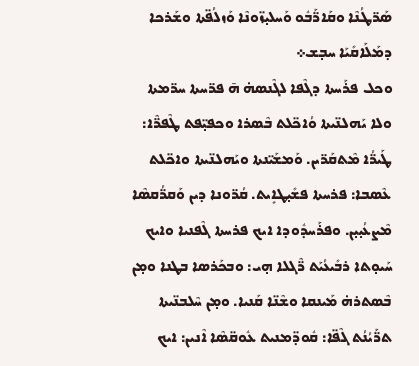ܣܰܪ̈ܛܳܢܶܐ ܘܩܰܐܪ̈ܰܒܽܘ ܘܰܚܠܝ̣ܙ̈ܘܢܶܐ ܘܰܙܠܳܦ̈ܬܐ ܘܫܰܪܟܐ ܕܡܰܠܰܐܩܺܝܰܐ ܚܒ̣ܫ܀
ܘܟܠ ܦܪܰܚܬܐ ܕܓܶܦܐ ܠܓܶܢܣܗ̇ ܗ̄ ܦܪ̈ܚܬܐ ܚܪ̈ܡܬܐ ܘܠܐ ܝܰܗܠܢ̈ܝܬܐ ܘܳܐܟ̈ܠܬ ܒܶܣܪܐ ܘܟܦܝ̣̈ܦܬ ܛܶܦܪ̈ܶܐ: ܛܰܝܪ̈ܳܐ ܡܶܬܩܰܪ̈ܝܢ. ܘܰܡܫܰܝ̈ܢܬܐ ܘܝܰܗܠܢ̈ܝܬܐ ܘܐܟ̈ܠܬ ܥܶܣܒܐ: ܦܪܚܬܐ ܦܫܺܝ̣ܛܐܻܝܬ. ܩܳܪ̈ܘܢܐ ܕܝܢ ܘܰܩܪ̈ܳܩܣܶܐ ܡܶܨܥܳܝ̣ܝ̣ܢ. ܘܦܪܰܚܕܽܘܕܐ ܐܝܟ ܦܪܚܬܐ ܓܶܦܢܝܐ ܘܐܝܟ ܚܰܝܘ̣ܬܐ ܪܒܺܝܥܳܝܰܬ ܪ̈ܶܓܠܐ ܗ̣ܝ: ܘܒܟܰܪܣܐ ܒܛܢܐ ܘܡ̣ܢ ܒܶܣܬܪܗ̇ ܡܰܝܢܩܐ ܘܫܶܢ̈ܐ ܩܰܢܝܐ. ܘܡ̣ܢ ܚܶܠܒܢ̈ܝܬܐ ܬܪ̈ܰܝܳܢܳܬ ܓܶܦ̈ܐ: ܩܽܘܕ̈ܡܢܝܬ ܥܽܘܩ̈ܣܶܐ ܐܶܢܝܢ: ܐܝܟ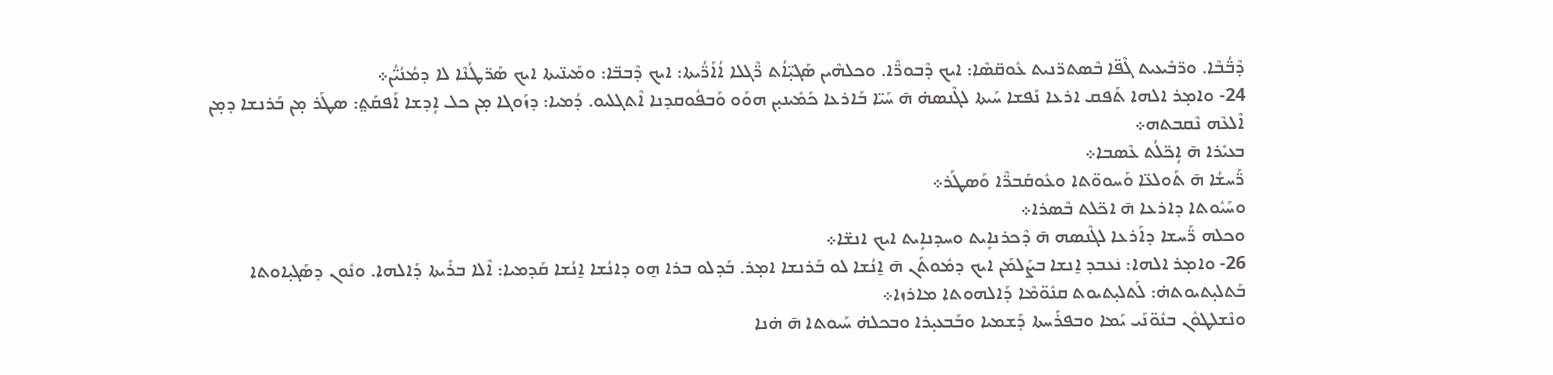ܕܶܒ̈ܳܒܶܐ. ܘܪ̈ܒܺܝܥܝܬ ܓܶܦ̈ܐ ܒܶܣܬܪ̈ܢܝܬ ܥܽܘܩ̈ܣܶܐ: ܐܝܟ ܕܶܒܘܪ̈ܶܐ. ܘܟܠܗܶܝܢ ܣܰܓܝ̣̈ܐܳܬ ܪ̈ܶܓܠܐ ܐܳܐܰܪ̈ܳܝܬܐ: ܐܝܟ ܕܶܒܒ̈ܐ: ܘܡܰܝܢ̈ܝܬܐ ܐܝܟ ܣܰܪ̈ܛܳܢܶܐ ܠܐ ܕܡܳܢܳܝ̈ܳܢ܀
24- ܘܐܡ̣ܪ ܐܠܗܐ ܬܰܦܩ ܐܪܥܐ ܢܰܦܫܐ ܚܰܝܬܐ ܠܓܶܢܣܗ̇ ܗ̄ ܚܰܝ̈ܐ ܒܰܐܪܥܐ ܟܰܡܺܝܢܝ̣ܢ ܗܘܰܘ ܘܰܒܦܽܘܩܕܢܐ ܐܶܬܓܠܝܘ. ܕܳܡܝܐ: ܕܙܰܘܓܐ ܡ̣ܢ ܟܠ ܐܴܕܫܐ ܐܰܦܩܰܬ݀: ܣܛܰܪ ܡ̣ܢ ܒܰܪܢܫܐ ܕܡ̣ܢ ܐܶܠܥܶܗ ܢܶܩܒܬܗ܀
ܒܥܝܺܪܐ ܗ̄ ܐܴܟ̈ܠܳܬ ܥܶܣܒܐ܀
ܪ̈ܰܚܫܳܐ ܗ̄ ܬܰܘܠܥ̈ܐ ܘܰܚܘܘ̈ܬܐ ܘܥܽܘܩܰܒܪ̈ܶܐ ܘܰܣܛܰܪ܀
ܘܚܰܝܽܘܬܐ ܕܐܪܥܐ ܗ̄ ܐܟ̈ܠܬ ܒܶܣܪܐ܀
ܘܟܠܗ ܪ̈ܰܚܫܐ ܕܐܰܪܥܐ ܠܓܶܢܣܗ ܗ̄ ܕܶܟܪܢܐܻܝܬ ܘܚܕܢܐܻܝܬ ܐܝܟ ܐܢܫ̈ܐ܀
26- ܘܐܡ̣ܪ ܐܠܗܐ: ܢܿܥܒܕ ܐ̱ܢܫܐ ܒܨܰܠܡܰܢ ܐܝܟ ܕܡܽܘܬܰܢ ܗ̄ ܐ̱ܢܳܫܐ ܠܘ ܒܰܪܢܫܐ ܐܡ̣ܪ. ܒܰܕܠܘ ܒܪܐ ܗ̱ܘ ܕܐܢܳܫܐ ܐ̱ܢܳܫܐ ܩܰܕܡܝܐ: ܐܶܠܐ ܒܪܺܝܬܐ ܕܰܐܠܗܐ. ܘܢܽܘܢ ܕܣܰܓܝ̣ܐܘܬܐ ܒܰܬܠܝ̣ܬܝܘܬܗ̇: ܠܰܬܠܝ̣ܬܝܘܬ ܩܢܽܘ̈ܡܶܐ ܕܰܐܠܗܘܬܐ ܡܐܪܙܐ܀
ܘܢܶܫܠܛܘܽܢ ܒܢܽܘ̈ܢܰܝ ܝܰܡܐ ܘܒܦܪܰܚܬܐ ܕܰܫܡܝܐ ܘܒܰܒܥܝ̣ܪܐ ܘܒܟܠܗ̇ ܚܰܝܘܬܐ ܗ̄ ܗ̇ܢܐ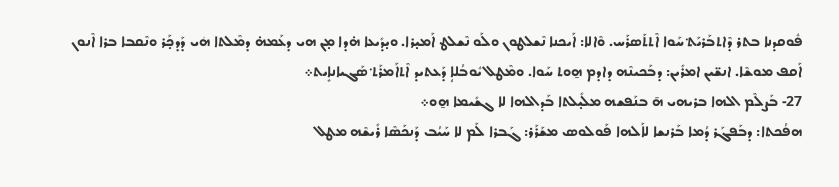ܦܽܘܩܕܢܐ ܒܬܪ ܕܶܐܬܒܰܪܝܰܬ݀ ܚܰܘܐ ܐܶܬܬܰܣܪܰܚ. ܘܶܐܠܐ: ܐܰܝܟܢܐ ܢܶܫܠܛܘܢ ܘܠܰܘ ܢܶܫܠܛ ܐܰܡܝ̣ܪܐ. ܘܝ̣ܕܺܝܥܐ ܗ̇ܕܐ ܡ̣ܢ ܗܝ ܕܥܰܡܗ̇ ܕܡܶܠܬܐ ܗܿܝ ܕܰܕܟ̣ܰܪ ܘܢܶܩܒܐ ܒܪܐ ܐܶܢܘܢ ܐܰܩܦ ܡܘܫܶܐ. ܐܢܫ̈ܝܢ ܐܡܪܺܝܢ: ܕܒܰܟܝܢܶܗ ܕܐܕܡ ܗ̱ܘܬ ܚܰܘܐ. ܘܡܶܛܠ ܝܽܘܒܳܠܐܴ ܕܰܥܬܝܕ ܐܶܬܐܰܡܪܰܬ݀ ܣܰܓܝܐܢܐܻܝܬ܀
27- ܒܰܨܠܶܡ ܐܠܗܐ ܒܪܝܗܝ ܗ̄ ܒܢܰܦܫܗ ܡܠܺܝ̣ܠܬܐ ܒܰܕܐܠܗܐ ܠܐ ܓܫܺܝܡܐ ܗ̱ܘ܀
ܗܦܳܟܬܐ: ܕܒܰܦܓܰܪ ܕܳܡܐ ܒܰܪܢܫܐ ܠܐܰܠܗܐ ܦܰܘܠܘܣ ܡܫܰܪܰܪ: ܓܰܒܪܐ ܠܰܡ ܠܐ ܚܰܝܳܒ ܕܰܢܟܰܣܶܐ ܪܺܝܫܶܗ ܡܛܠ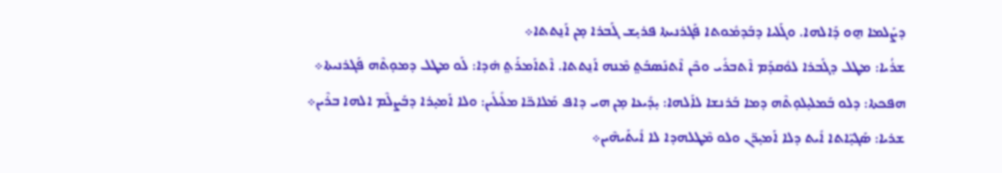ܕܨܰܠܡܐ ܗ̱ܘ ܕܰܐܠܗܐ. ܘܓܰܠܝܐ ܕܒܰܕܡܽܘܬܐ ܦܰܓܪܢܝܬܐ ܦܪܝ̣ܫ ܓܰܒܪܐ ܡ̣ܢ ܐܰܢ̱ܬܬܐ܀
ܫܪܳܝܐ: ܡܛܠ ܕܓܰܒܪܐ ܠܘܽܩܕܰܡ ܐܶܬܒܪܺܝ ܘܟܶܢ ܐܶܬܢܰܣܒܰܬ݀ ܡܶܢܗ ܐܰܢ̱ܬܬܐ. ܐܶܬܐܰܡܪܰܬ݀ ܗ̇ܕܐ: ܠܰܘ ܡܛܠ ܕܡܘ̣ܬܶܗ ܦܰܓܪܢܝܬܐ܀
ܗܦܟܬܐ: ܕܠܘ ܒܰܡܠܝ̣ܠܘ̣ܬܶܗ ܕܡܐ ܒܰܪܢܫܐ ܠܐܰܠܗܐ: ܝ̣ܕܺܝܥܐ ܡ̣ܢ ܗܝ ܕܐܦ ܡܰܠܐܟ̈ܐ ܡܠܺܝܠܺܝܢ: ܘܠܐ ܐܰܡܝ̣ܪܐ ܕܒܰܨܠܶܡ ܐܠܗܐ ܒܪܶܝܢ܀
ܫܪܝܐ: ܣܰܓܝ̣̈ܐܬܐ ܐܺܝܬ ܕܠܐ ܐܰܡܝ̣ܪ̈ܢ ܘܠܘ ܡܶܛܠܗܕܐ ܠܐ ܐܺܝܬܰܝܗܶܝܢ܀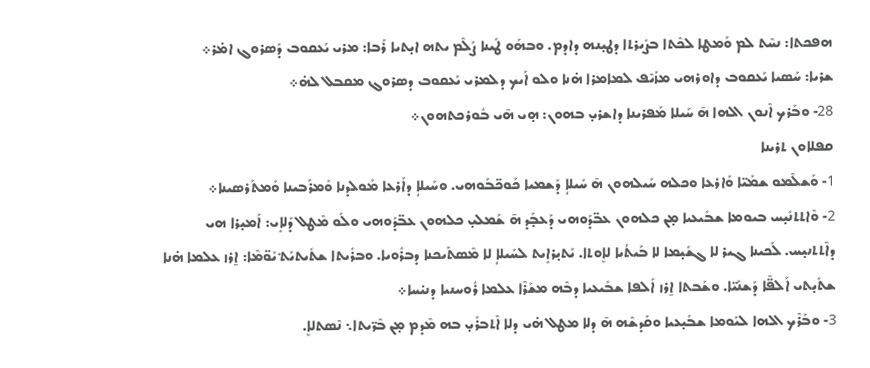ܗܦܟܬܐ: ܢܚܶܬ ܠܡ ܘܰܡܛܐ ܠܟܶܬܐ ܒܨܺܝܪܬܐ ܕܛܝ̣ܢܗ ܕܐܕܡ. ܘܒܗܰܘ ܛܺܝܢܐ ܨܰܠܶܡ ܝܬܗ ܐܝ̣ܬܝܐ ܪܰܒܐ: ܡܪܝ ܝܰܥܩܘܒ ܕܰܣܪܘܓ ܐܡ̇ܪ܀
ܫܪܝܐ: ܚܰܣܝܐ ܝܰܥܩܘܒ ܕܐܘܪܗܝ ܡܙܰܝܶܦ ܠܡܐܡܪܐ ܗ̇ܢܐ ܘܠܘ ܐܰܝܟ ܕܠܡܪܝ ܝܰܥܩܘܒ ܕܣܪܘܓ ܡܩܒܠ ܠܗ̇܀
28- ܘܒܰܪܟ ܐܶܢܘܢ ܐܠܗܐ ܗ̄ ܚܰܝܠܐ ܡܰܦܪܝܢܐ ܕܐܫܪܝ̣ ܒܗܘܢ: ܗ̣ܝ ܗ̄ܝ ܒܽܘܪܟܬܗܘܢ܀
ܩܦܠܐܘܢ ܬܪܝܢܐ
1- ܘܰܫܠܶܡܘ ܫܡܰܝ̈ܐ ܘܰܐܪܥܐ ܘܟܠܗ ܚܰܝܠܗܘܢ ܗ̄ ܚܰܝܠܐܴ ܕܰܫܡܝܐ ܟܰܘܟ̈ܒܰܘܗܝ. ܘܚܰܝܠܐܴ ܕܐܰܪܥܐ ܡܰܘܠܕܢܐ ܘܰܡܪܰܒܝܢܐ ܘܰܡܬܰܪܣܝܢܐ܀
2- ܘܶܐܬܬܢܺܝ̣ܚ ܒܝܘܡܐ ܫܒܺܝܥܝܐ ܡ̣ܢ ܟܠܗܘܢ ܥܒ̈ܕܰܘܗܝ ܕܰܥܒ̣ܰܕ ܗ̄ ܫܰܡܠܝ̣ ܟܠܗܘܢ ܥܒ̈ܕܰܘܗܝ ܘܠܰܘ ܡܶܛܠ ܕܰܠܐܻܝ: ܐܰܡܝ̣ܪܐ ܗܝ ܕܐܶܬܬܢܝ̣ܚ. ܠܰܟܝܢܐ ܓܝܪ ܠܐ ܓܫܺܝ̣ܡܐ ܠܐ ܒܰܝܬܳܝܐ ܠܐܷܘܬܐ. ܝܰܬܝ̣ܪܐܻܝܬ ܠܚܰܝܠܐܴ ܠܐ ܡܶܣܬܰܝܟܢܐ ܕܒܪܽܘܝܐ. ܘܒܪܺܝܬܐ ܫܬܺܝܬܝܰܬ݀ ܝܰܘ̈ܡܶܐ: ܐ̱ܪܙ ܥܠܡܐ ܗ̇ܢܐ ܫܬܺܝ̣ܬܝ ܐܰܠܦ̈ܶܐ ܕܰܫܢܰܝ̈ܐ. ܘܫܰܒܬܐ ܐ̱ܪܙ ܐܰܠܦܐ ܫܒܺܝܥܝܐ ܕܒܶܗ ܡܫܰܪܶܐ ܥܠܡܐ ܪܽܘܚܢܝܐ ܕܢܝ̇ܚܐ܀
3- ܘܒܰܪܶܟ ܐܠܗܐ ܠܝܰܘܡܐ ܫܒܺܝ̣ܥܝܐ ܘܩܰܕܫܶܗ ܗ̄ ܕܠܐ ܡܛܠ ܗ̇ܝ ܕܠܐ ܐܶܬܒܪܺܝ̣ ܒܗ ܡܶܕܡ ܡ̣ܢ ܒܶܪ̈ܝܬܐ܆ ܢܶܣܬܠܐܷ.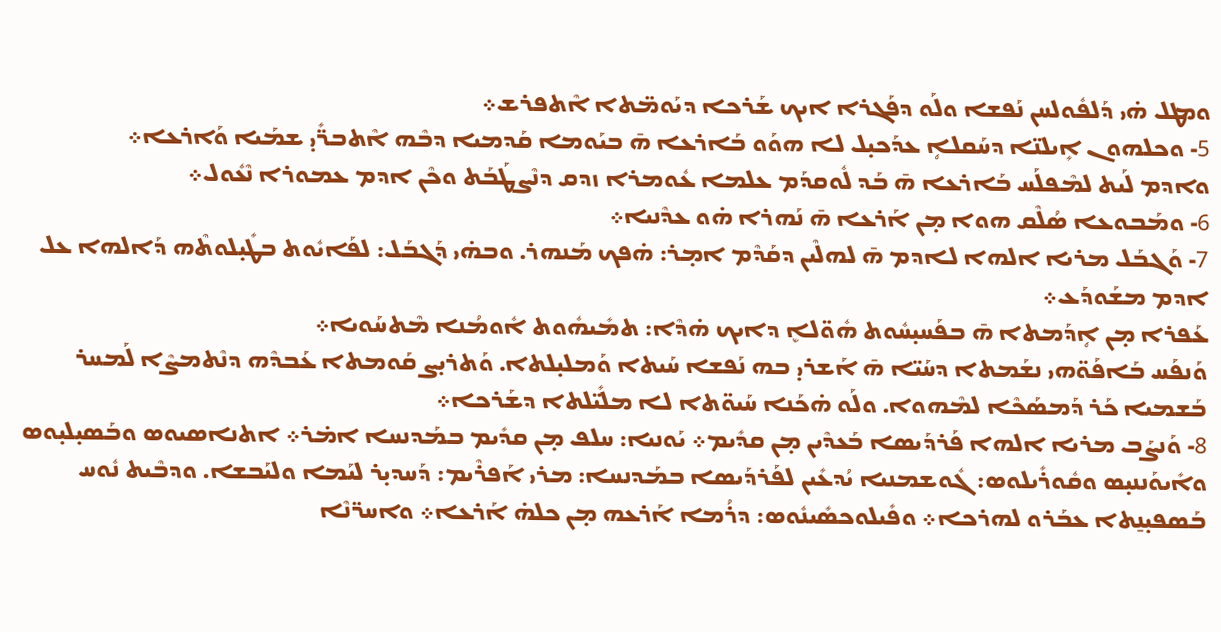ܘܡܛܠ ܗ̇ܝ ܕܰܠܦܽܘܠܚܢ ܢܰܦܫܐ ܘܠܰܘ ܕܦܰܓܪܐ ܐܝܟ ܫܰܪܟܐ ܕܝܰܘܡ̈ܬܐ ܐܶܬܦܪܫ܀
5- ܘܟܠܗܘܢ ܐܻܝܠܢ̈ܐ ܕܚܰܩܠܐܴ ܥܕܰܟܝ̣ܠ ܠܐ ܗܘܰܘ ܒܰܐܪܥܐ ܗ̄ ܒܝܰܘܡܐ ܩܰܕܡܝܐ ܕܒܶܗ ܐܶܬܒܪ̈ܺܝ̣ ܫܡܰܝܐ ܘܰܐܪܥܐ܀
ܘܐܕܡ ܠܰܝܬ ܠܡܶܦܠܰܚ ܒܰܐܪܥܐ ܗ̄ ܒܰܕ ܠܽܘܩܕܰܡ ܥܠܡܐ ܥܽܘܡܪܐ ܙܕܩ ܕܢܶܨܛܰܒܰܬ ܘܟܶܢ ܐܕܡ ܥܡܘܪܐ ܢܶܥܽܘܠ܀
6- ܘܡܰܒܘܥܐ ܣܳܠܶܩ ܗܘܐ ܡ̣ܢ ܐܰܪܥܐ ܗ̄ ܢܰܗܪܐ ܗ̇ܘ ܥܕܶܢܝܐ܀
7- ܘܰܓܒܰܠ ܡܪܝܐ ܐܠܗܐ ܠܐܕܡ ܗ̄ ܠܗܠܶܝܢ ܕܩܰܕܶܡ ܐܡ̣ܪ: ܗ̇ܦܟ ܡܰܢܗܪ. ܘܒܗ̇ܝ ܕܰܓܒܰܠ: ܠܦܰܐܝܽܘܬ ܒܛܺܝ̣ܠܘܬܶܗ ܕܰܐܠܗܐ ܥܠ ܐܕܡ ܡܫܰܘܕܰܥ܀
ܥܰܦܪܐ ܡ̣ܢ ܐܴܕܰܡܬܐ ܗ̄ ܒܦܰܚܝ̣ܚܽܘܬ ܗܽܘ̈ܠܐܷ ܕܐܝܟ ܗ̇ܕܶܐ: ܬܡܺܝܗܽܘܬ ܐܽܘܡܳܢܐ ܡܶܬܚܰܘܝܐ܀
ܘܰܢܦܰܚ ܒܰܐܦܰܘ̈ܗܝ ܢܫܰܡܬܐ ܕܚܰܝ̈ܐ ܗ̄ ܐܰܫܪܝ̣ ܒܗ ܢܰܦܫܐ ܚܰܝܬܐ ܘܰܡܠܝ̣ܠܬܐ. ܘܰܬܪܝ̣ܨ ܩܰܘܡܬܐ ܥܰܒܕܶܗ ܕܢܶܬܡܨܶܐ ܠܰܡܚܪ ܒܰܫܡܝܐ ܟܰܪ ܕܰܡܣܰܟܶܐ ܠܡܶܗܘܐ. ܘܠܰܘ ܗ̇ܟܰܢܐ ܚܰܝܘ̈ܬܐ ܠܐ ܡܠܺܝ̈ܠܬܐ ܕܫܰܪܟܐ܀
8- ܘܰܢܨܰܒ ܡܪܝܐ ܐܠܗܐ ܦܰܪܕܰܝܣܐ ܒܰܥܕܶܝܢ ܡ̣ܢ ܩܕܺܝܡ܀ ܝܰܘܢܝܐ: ܚܠܦ ܡ̣ܢ ܩܕܺܝܡ ܒܡܰܕܢܚܐ ܐܡ̇ܪ܀ ܐܬܢܐܣܝܘܣ ܘܒܰܣܝ̣ܠܝ̣ܘܣ ܘܐܺܝܘܰܢܢܝ̣ܣ ܘܩܽܘܪܺܝܠܘܣ: ܓܽܘܫܡܢܝܐ ܝܳܕܥܺܝܢ ܠܦܰܪܕܰܝܣܐ ܒܡܰܕܢܚܐ: ܡܪܝ ܐܰܦܪܶܝܡ: ܕܰܚܕܝ̣ܪ ܠܝܰܡܐ ܘܠܝܰܒܫܐ. ܘܕܒܶܝܬ ܢܽܘܚ ܒܰܣܦܝ̣ܢ̱ܬܐ ܥܒܰܪܘ ܠܗܪܟܐ܀ ܘܦܺܝܠܘܟܣܺܝܢܽܘܣ: ܕܪܳܡܐ ܐܰܪܥܗ ܡ̣ܢ ܟܠܗ̇ ܐܰܪܥܐ܀ ܘܐܚܪ̈ܢܶܐ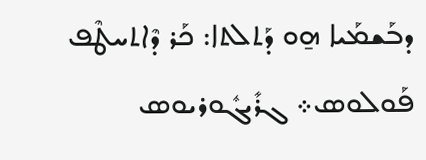ܕܒܰܫܡܰܝܐ ܗ̱ܘ ܕܰܬܠܬܐ: ܟܰܪ ܕܶܐܬܚܛܶܦ ܦܰܘܠܘܣ܀ ܓܪܺܝܓܽܘܪܝܘܣ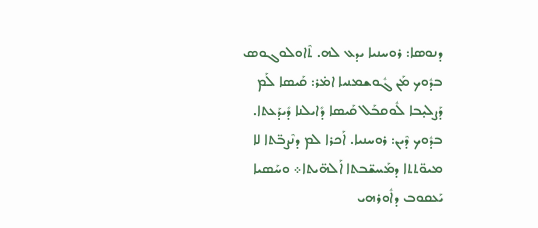ܕܢܘܣܐ: ܪܘܚܢܝܐ ܝܕܥ ܠܗ. ܬܶܐܘܠܘܓܘܣ ܒܕܽܘܟ ܡܰܢ ܓܽܘܫܡܢܝܐ ܐܡ̇ܪ: ܩܰܝܣܐ ܠܰܡ ܕܰܨܠܝ̣ܒܐ ܠܽܘܩܒܰܠ ܩܰܝܣܐ ܕܺܐܝܠܢܐ ܕܺܝܕܰܥܬܐ. ܒܕܽܘܟ ܕܶܝܢ: ܪܘܚܢܝܐ. ܐܰܟܪܐ ܠܡ ܕܢܶܨܒ̈ܬܐ ܠܐ ܡܝܘ̈ܬܬܐ ܕܡܰܚܫ̈ܒܬܐ ܐܰܠܗ̈ܝܬܐ܀ ܘܚܰܣܝܐ ܝܰܥܩܘܒ ܕܐܽܘܪܗܝ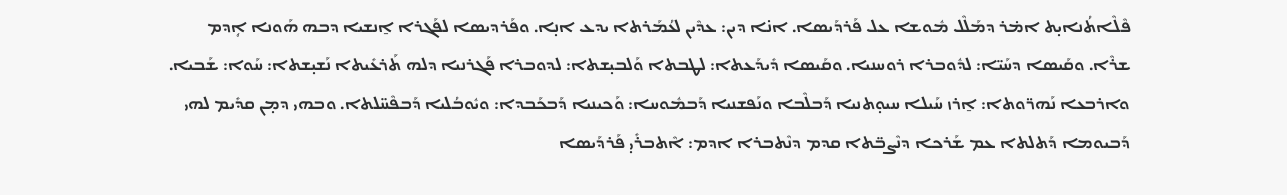ܦܶܠܶܐܬܳܢܐܝ̣ܬ ܐܡ̇ܪ ܕܡܰܠܶܠ ܡܽܘܫܐ ܥܠ ܦܰܪܕܰܝܣܐ. ܐܢ̇ܐ ܕܝܢ: ܥܕܶܝܢ ܠܥܳܡܰܪܬܐ ܝܕܥ ܐܢ̣ܐ. ܘܦܰܪܕܝܣܐ ܠܦܰܓܪܐ ܐ̱ܢܫܝܐ ܕܒܗ ܗܰܘܢܐ ܐܴܕܡ ܫܪܶܐ. ܘܩܰܝܣܐ ܕܚܰܝ̈ܐ: ܠܕܽܘܒܪܐ ܪܘܚܢܝܐ. ܘܩܰܝܣܐ ܕܺܝܕܰܥܬܐ: ܠܛܒܬܐ ܘܰܠܒܝ̣ܫܬܐ: ܠܕܘܒܪܐ ܦܰܓܪܢܝܐ ܕܠܗ ܬܰܪܥܺܝܬܐ ܢܰܫܝ̣ܫܬܐ: ܚܰܘܐ: ܫܰܒܝܐ. ܘܐܪܒܥܐ ܢܰܗܪ̈ܘܬܐ: ܐ̱ܪܙ ܚܰܝܠܐ ܚܝܘ̣ܬܢܝܐ ܕܰܒܠܶܒܐ ܘܢܰܦܫܢܝܐ ܕܰܒܡܽܘܚܐ: ܘܰܟܝܢܝܐ ܕܰܒܟܰܒܕܐ: ܘܝܽܘܒܳܠܝܐ ܕܰܒܦܶܚ̈ܠܬܐ. ܘܒܗܝ ܕܡ̣ܢ ܩܕܺܝܡ ܠܗܝ ܕܰܒܝܘܡܐ ܕܰܬܠܬܐ ܥܡ ܫܰܪܟܐ ܕܢܶܨܒ̈ܬܐ ܩܕܡ ܕܢܶܬܒܪܐ ܐܕܡ: ܐܶܬܒܪܺܝ̣ ܦܰܪܕܰܝܣܐ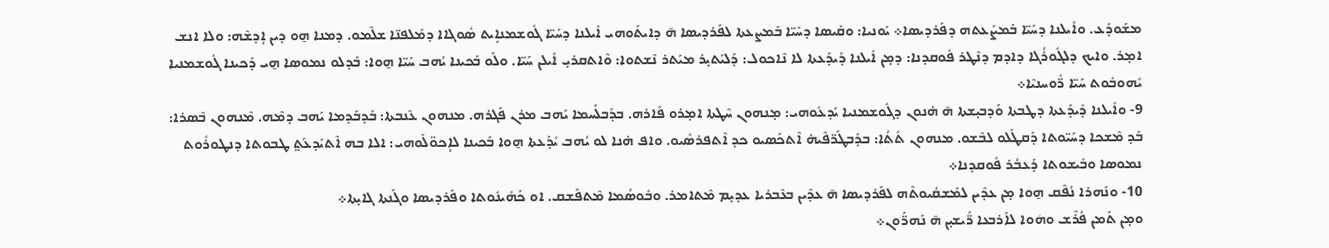ܡܫܰܘܕܰܥ. ܘܐܺܝܠܢܐ ܕܚܰܝ̈ܐ ܒܰܡܨܰܥܬܗ ܕܦܰܪܕܝܣܐ܀ ܝܰܘܢܝܐ: ܘܩܰܝܣܐ ܕܚܰܝ̈ܐ ܒܰܡܨܥܬܐ ܠܦܰܪܕܝܣܐ ܗ̄ ܕܐܝܬܰܘܗܝ ܐܺܝܠܢܐ ܕܚܰܝ̈ܐ ܓܽܘܫܡܢܐܻܝܬ ܣܽܘܓܐܐ ܕܡܰܠܦܢ̈ܐ ܫܠܶܡܘ. ܕܡܢܐ ܗ̱ܘ ܕܝܢ ܐܴܕܫܶܗ: ܘܠܐ ܐܢܫ ܐܡ̣ܪ. ܘܐܝܟ ܕܠܓܽܘܪܳܓܐ ܕܐܕܡ ܕܢܶܛܪ ܦܽܘܩܕܢܐ: ܕܡ̣ܢ ܐܺܝܠܢܐ ܕܺܝܕܰܥܬܐ ܠܐ ܢܶܐܟܘܠ: ܕܰܠܝܰܬܝ̣ܪ ܡܝܰܬܪ ܢܶܫܬܘܐ: ܘܶܐܬܩܪܝ̣ ܐܺܝܠܢ ܚܰܝ̈ܐ. ܘܠܰܘ ܒܰܟܝܢܐ ܝܳܗܒ ܚܰܝ̈ܐ ܗ̱ܘܐ: ܒܰܕܠܘ ܢܡܘܣܐ ܗ̱ܝ ܕܰܟܝܢܐ ܓܽܘܫܡܢܝܐ ܝܺܗܘܒܽܘܬ ܚܰܝ̈ܐ ܪ̈ܽܘܚܢܝܶܐ܀
9- ܘܐܺܝܠܢܐ ܕܺܝܕܰܥܬܐ ܕܛܒܬܐ ܘܰܕܒܝ̣ܫܬܐ ܗ̄ ܗ̇ܢܘܢ ܕܓܽܘܫܡܢܝܐ ܝܰܕܥܽܘܗܝ: ܡ̣ܢܗܘܢ ܚܶܛܬܐ ܐܡ̣ܪܘ ܦܺܐܪܗ. ܒܕܰܒܠܰܚܡܐ ܝܰܗܒ ܡܪܢ ܦܰܓܪܗ. ܡܢܗܘܢ ܥܶܢܒܬܐ: ܒܰܕܒܰܕܡܐ ܝܰܗܒ ܕܡܶܗ. ܡܶܢܗܘܢ ܒܶܣܪܐ: ܒܰܕ ܡܶܫܟܐ ܕܚܰܝ̈ܘܬܐ ܕܰܩܛܰܠܘ ܠܒܶܫܘ. ܡܢܗܘܢ ܬܺܬܳܐ: ܒܕܰܒܛܰܪ̈ܦܶܝܗ̇ ܐܶܬܟܰܣܝܘ ܟܕ ܐܶܬܦܪܣܺܝܘ. ܘܐܦ ܗ̇ܢܐ ܠܘ ܝܳܗܒ ܝܺܕܰܥܬܐ ܗ̱ܘܐ ܒܰܟܝܢܐ ܠܐܴܟܘ̈ܠܰܘܗܝ: ܐܠܐ ܒܗ ܐܶܬܝܰܕܥܰܬ݀ ܛܒܘܬܐ ܕܢܛܘܪܽܘܬ ܢܡܘܣܐ ܘܒܺܝܫܘܬܐ ܕܰܥܒܳܪ ܦܽܘܩܕܢܐ܀
10- ܘܢܰܗܪܐ ܢܳܦܶܩ ܗ̱ܘܐ ܡ̣ܢ ܥܕܶܝܢ ܠܡܰܫܩܳܝܘܬܶܗ ܠܦܰܪܕܝܣܐ ܗ̄ ܥܕܶܝܢ ܒܥܶܒܪܝܐ ܥܕܝ̣ܡ ܡܶܬܐܡܪ. ܘܒܽܘܣܳܡܐ ܡܶܬܦܰܫܩ. ܐܘ ܟܰܗܺܝܢܽܘܬܐ ܘܦܰܪܕܝܣܐ ܘܓܰܢܬܐ ܓܐܝ̣ܬܐ܀
ܘܡ̣ܢ ܬܰܡܢ ܦܳܪܶܫ ܘܗܿܘܐ ܠܐܰܪܒܥܐ ܪ̈ܺܝܫܝ̣ܢ ܗ̄ ܢܰܗܪ̈ܰܘܢ܀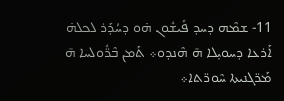11- ܫܡܶܗ ܕܚܕ ܦܺܝܫܽܘܢ ܗ̇ܘ ܕܚܳܕܰܪ ܠܟܠܗ̇ ܐܰܪܥܐ ܕܚܘܝ̣ܠܐ ܗ̄ ܗܶܢܕܘ܀ ܬܰܡܢ ܒܶܪ̈ܽܘܠܚܐ ܗ̄ ܡܰܪ̈ܓܢܝܬܐ ܚܶܘܪ̈ܬܐ܀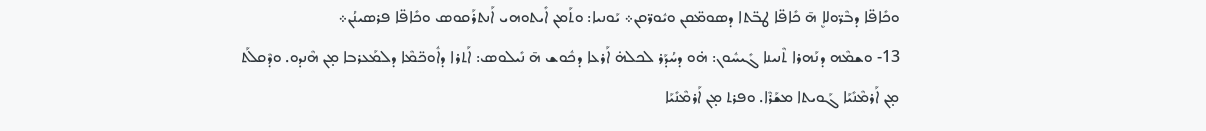ܘܟܺܐܦ̈ܐ ܕܒܶܪ̈ܘܠܐܷ ܗ̄ ܟܺܐܦ̈ܐ ܛܒ̈ܬܐ ܕܣܘܡ̈ܩܢ ܘܝܽܘܪ̈ܩܢ܀ ܝܰܘܢܝܐ: ܘܬܰܡܢ ܐܺܝܬܘܗܝ ܐܰܢܬܪܰܩܘܣ ܘܟܺܐܦ̈ܐ ܦܪܣܝܢܳܢ܀
13- ܘܫܡܶܗ ܕܢܰܗܪܐ ܬܶܢܝܢܐ ܓܺܝܚܽܘܢ: ܗ̇ܘ ܕܚܳܕܰܪ ܠܟܠܗ̇ ܐܰܪܥܐ ܕܟܽܘܫ ܗ̄ ܢܺܝܠܘܣ: ܐܰܬܪܐ ܕܐܽܘܟ̈ܡܶܐ ܕܠܡܰܥܪܒܐ ܡ̣ܢ ܗܶܢܕܘ. ܘܕܶܩܠܰܬ ܡ̣ܢ ܐܰܪܡܶܢܺܝܰܐ ܓܰܘܝܬܐ ܡܫܰܪܶܐ. ܘܦܪܬ ܡ̣ܢ ܐܰܪܡܶܢܺܝܰܐ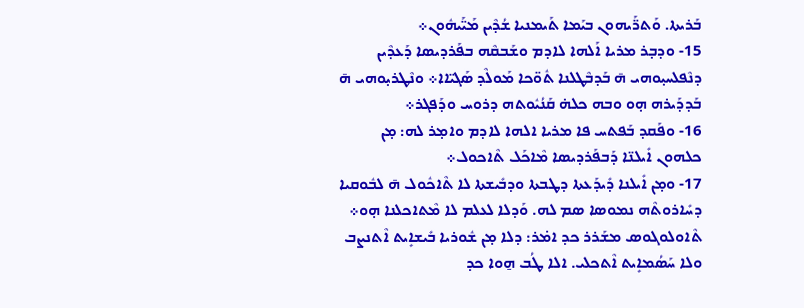ܒܰܪܝܬܐ. ܘܰܬܪ̈ܰܝܗܘܢ ܒܝܰܡܐ ܬܰܝܡܢܝܐ ܫܳܕܶܝܢ ܡܰܝ̈ܰܝܗܽܘܢ܀
15- ܘܕܒ̣ܪ ܡܪܝܐ ܐܰܠܗܐ ܠܐܕܡ ܘܫܰܒܩܶܗ ܒܦܰܪܕܝܣܐ ܕܰܥܕܶܝܢ ܕܢܶܦܠܚܝ̣ܘܗܝ ܗ̄ ܒܰܕܒܶܛܠܢܐ ܬܽܘ̈ܟܐ ܡܰܘܠܶܕ ܣܰܓܝ̈ܐܐ܀ ܘܢܶܛܪܝ̣ܘܗܝ ܗ̄ ܒܰܕܕܰܝܪܗ ܗ̣ܘ ܘܒܗ ܟܠܗ̇ ܩܰܢܳܝܽܘܬܗ ܕܪܘܚ ܘܕܰܦܓܪ܀
16- ܘܦܰܩܕ ܒܰܦܬܚ ܦܐ ܡܪܝܐ ܐܠܗܐ ܠܐܕܡ ܘܐܡ̣ܪ ܠܗ: ܡ̣ܢ ܟܠܗܘܢ ܐܺܝܠܢ̈ܐ ܕܰܒܦܰܪܕܝܣܐ ܡܶܐܟܰܠ ܬܶܐܟܘܠ܀
17- ܘܡ̣ܢ ܐܺܝܠܢܐ ܕܺܝܕܰܥܬܐ ܕܛܒܬܐ ܘܕܒܺܝܫܬܐ ܠܐ ܬܶܐܟܽܘܠ ܗ̄ ܠܒܽܘܩܝܐ ܕܚܺܐܪܘܬܶܗ ܢܡܘܣܐ ܣܡ ܠܗ. ܘܰܕܠܐ ܠܥܠܡ ܠܐ ܡܶܬܐܟܠܢܐ ܗ̣ܘ܀ ܬܶܐܘܠܘܓܘܣ ܡܫܰܪܪ ܟܕ ܐܡ̇ܪ: ܕܠܐ ܡ̣ܢ ܫܽܘܪܝܐ ܒܺܝܫܐܻܝܬ ܐܶܬܢܨܒ ܘܠܐ ܚܰܣܳܡܐܻܝܬ ܐܶܬܟܠܝ. ܐܠܐ ܛܳܒ ܗ̱ܘܐ ܟܕ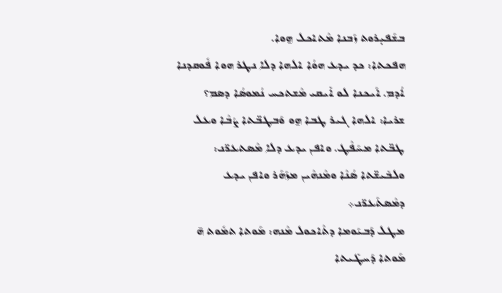ܒܫܰܦܝ̣ܪܘܬ ܙܰܒܢܐ ܡܶܬܐܟܠ ܗ̱ܘܐ.
ܗܦܟܬܐ: ܟܕ ܝܕܥ ܗܘܳܐ ܐܠܗܐ ܕܠܐ ܢܛܪ ܗܘܐ ܦܽܘܩܕܢܐ ܐܳܕܡ. ܐܰܝܟܢܐ ܠܘ ܐܺܝܩܝ ܡܶܫܬܟܚ ܢܳܡܘܣܳܐ ܕܣܡ؟
ܫܪܝܐ: ܐܠܗܐ ܓܝܪ ܛܒܐ ܗ̱ܘ ܘܰܒܛܒ̈ܬܐ ܨܳܒܶܐ ܘܥܠ ܛܒ̈ܬܐ ܡܚܰܦܶܛ. ܘܐܦܢ ܝܕܥ ܕܠܐ ܡܶܣܬܥܪ̈ܢ: ܘܠܒܺܝܫ̈ܬܐ ܣܳܢܶܐ ܘܡܶܢܗܶܝܢ ܡܙܰܗܰܪ ܘܐܦܢ ܝܕܥ ܕܡܶܣܬܰܥܪ̈ܢ܀
ܡܛܠ ܕܰܒܝܰܘܡܐ ܕܬܶܐܟܘܠ ܡܶܢܗ: ܡܰܘܬܐ ܬܡܽܘܬ ܗ̄ ܡܰܘܬܐ ܕܰܚܛܺܝܬܐ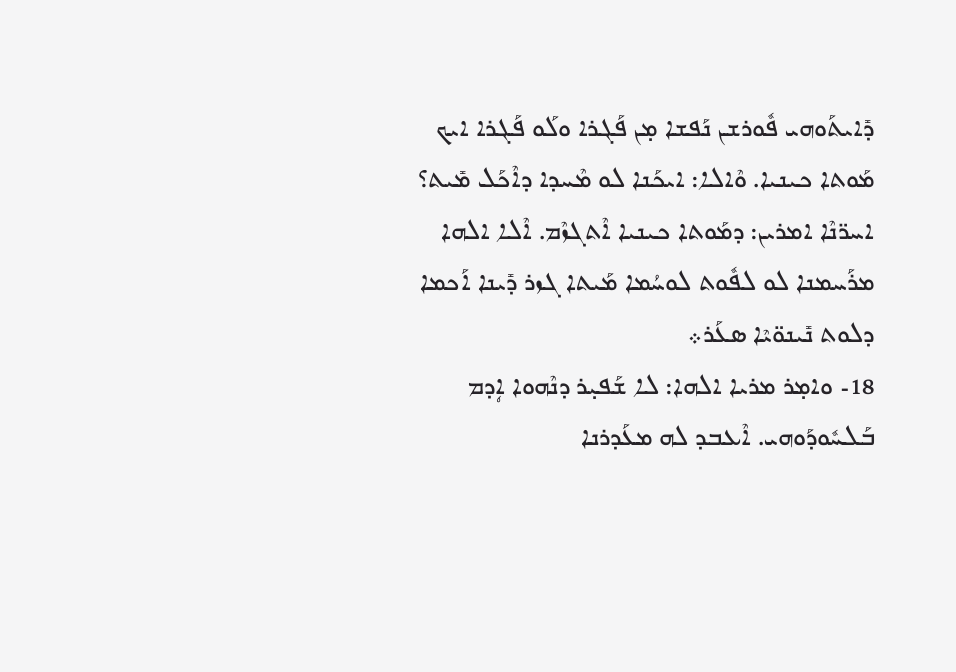ܕܺܐܝܬܰܘܗܝ ܦܽܘܪܫܢ ܢܰܦܫܐ ܡ̣ܢ ܦܰܓܪܐ ܘܠܰܘ ܦܰܓܪܐ ܐܝܟ ܡܰܘܬܐ ܟܝܢܝܐ. ܘܶܐܠܐ: ܐܝܟܰܢܐ ܠܘ ܡܶܚܕܐ ܕܐܶܟܰܠ ܡܺܝܬ؟
ܐܚܪ̈ܢܶܐ ܐܡܪܝܢ: ܕܡܰܘܬܐ ܟܝܢܝܐ ܐܶܬܓܙܶܡ. ܐܶܠܐ ܐܠܗܐ ܡܪܰܚܡܢܐ ܠܘ ܠܦܽܘܬ ܠܘܚܳܡܐ ܡܰܝܬܐ ܓܙܪ ܕܺܝܢܐ ܐܰܟܡܐ ܕܠܘܬ ܢܺܝܢܘ̈ܝܶܐ ܣܥܰܪ܀
18- ܘܐܡ̣ܪ ܡܪܝܐ ܐܠܗܐ: ܠܐ ܫܰܦܝ̣ܪ ܕܢܶܗܘܐ ܐܴܕܡ ܒܰܠܚܽܘܕܰܘܗܝ. ܐܶܥܒܕ ܠܗ ܡܥܰܕܪܢܐ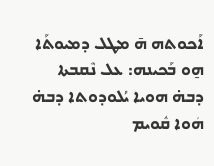ܐܰܟܘܬܗ ܗ̄ ܡܛܠ ܕܡܝܘܬܰܐ ܗ̱ܘ ܒܰܟܝܢܗ: ܥܠ ܢܶܩܒܬܐ ܕܒܗ̇ ܗܘܝܐ ܝܳܠܘܕܘܬܐ ܕܒܗ̇ ܗܿܘܐ ܩܽܘܝܡ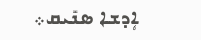ܐܴܕܫܐ ܣܢܺܝܩ܀